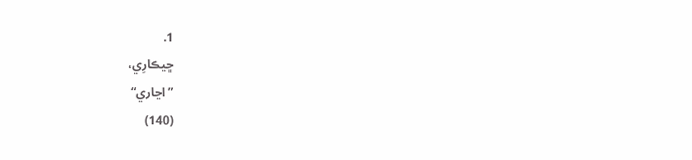1.
ڇيڪارِي،
”اڃاري“
(140)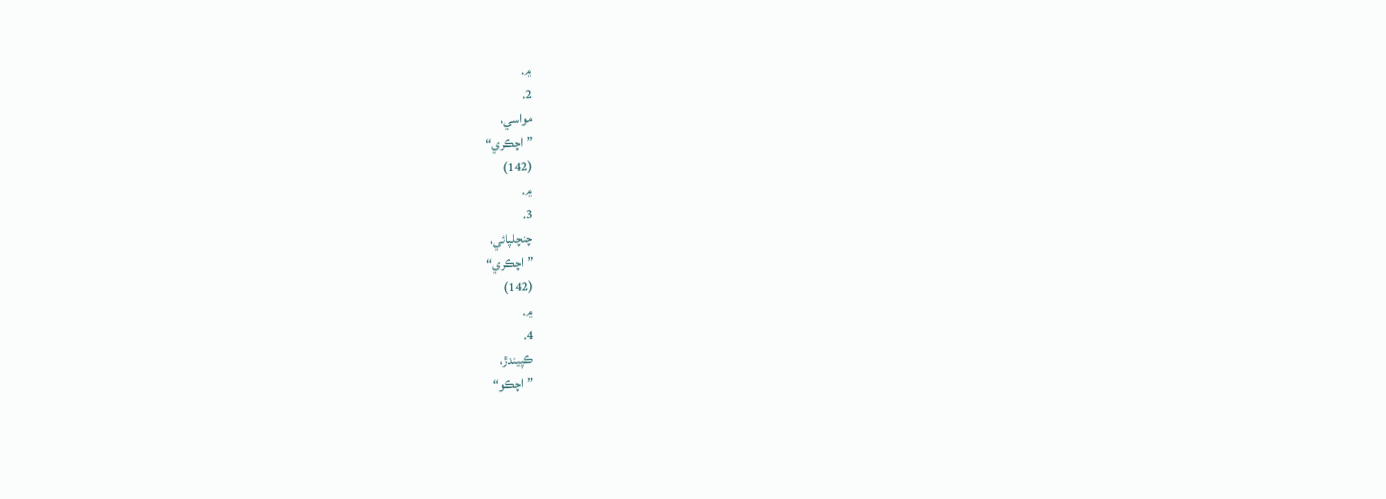۾.
2.
مواسي،
”اچڪري“
(142)
۾.
3.
چنچلپائي،
”اچڪري“
(142)
۾.
4.
ڪپيندڙ،
”اچڪو“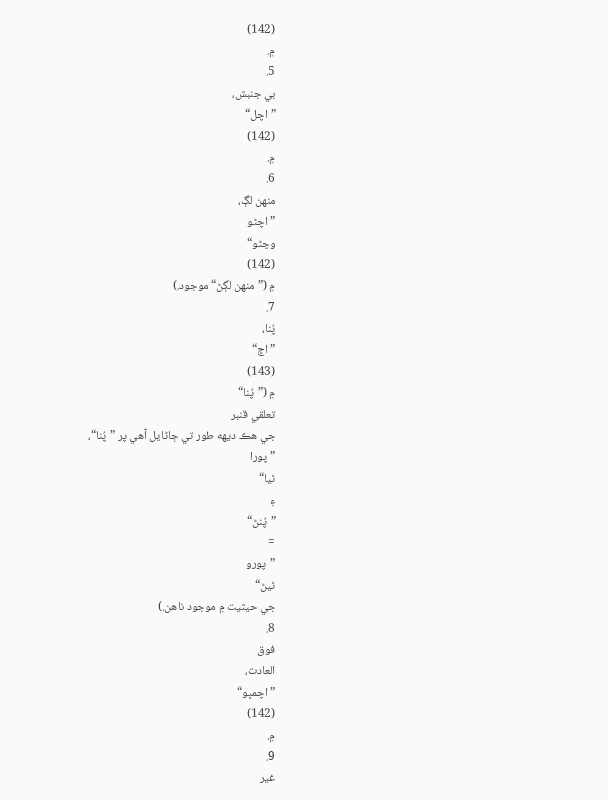(142)
۾.
5.
بي جنبش،
”اچل“
(142)
۾.
6.
منهن لڳ،
”اچڻو
وڃڻو“
(142)
۾ (”منهن لڳڻ“ موجود.)
7.
پُنا،
”اڇ“
(143)
۾ (”پُنا“
تعلقي قنبر
جي هڪ ديهه طور تي ڄاڻايل آهي پر ”پُنا“،
”پورا
ٿيا“
۽
”پُنڻ“
=
”پورو
ٿيڻ“
جي حيثيت ۾ موجود ناهن.)
8.
فوق
العادت،
”اچمڀو“
(142)
۾.
9.
غير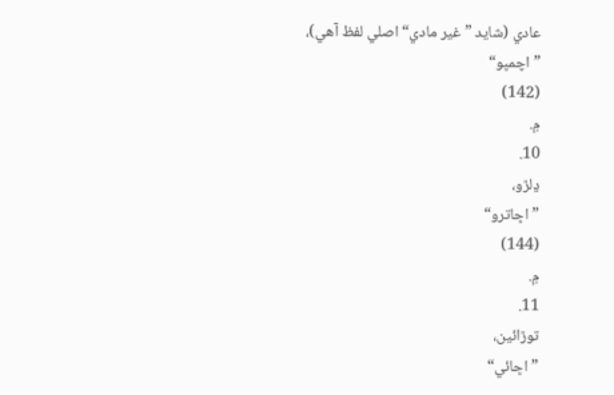عادي (شايد ”غير مادي“ اصلي لفظ آهي)،
”اچمڀو“
(142)
۾.
10.
ڍلڙو،
”اڇاترو“
(144)
۾.
11.
توڙائين،
”اڇائي“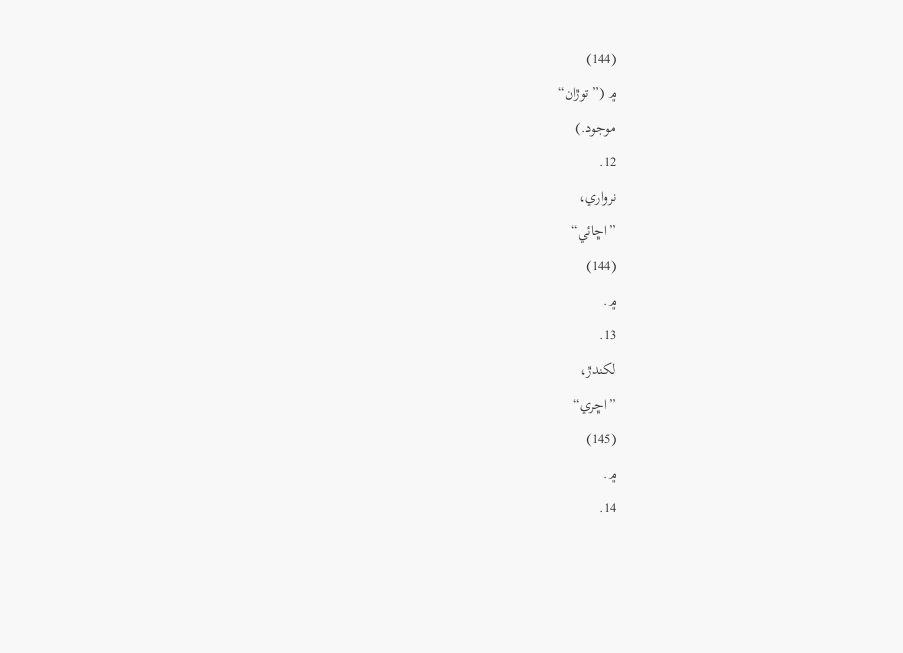(144)
۾ (”توڙان“
موجود.)
12.
نرواري،
”اڇائي“
(144)
۾.
13.
لکندڙ،
”اڇري“
(145)
۾.
14.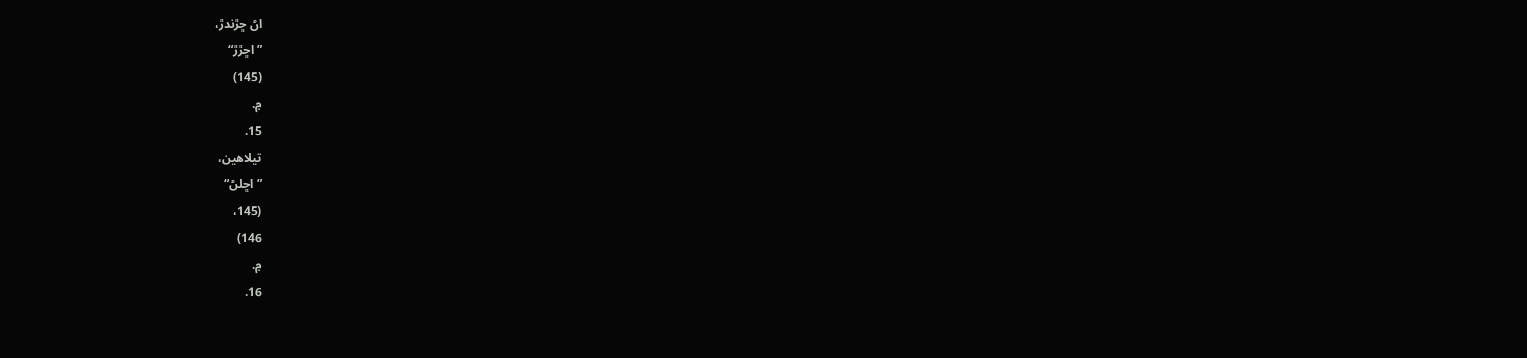اڻ ڇڙندڙ،
”اڇڙڙ“
(145)
۾.
15.
تيلاهين،
”اڇلڻ“
(145،
146)
۾.
16.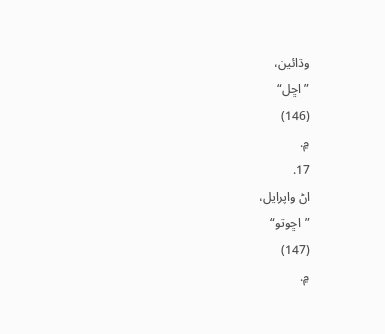وڌائين،
”اڇل“
(146)
۾.
17.
اڻ واپرايل،
”اڇوتو“
(147)
۾.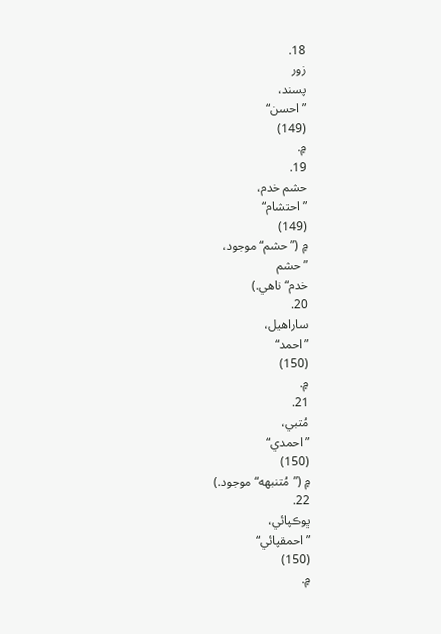18.
زور
پسند،
”احسن“
(149)
۾.
19.
حشم خدم،
”احتشام“
(149)
۾ (”حشم“ موجود،
”حشم
خدم“ ناهي.)
20.
ساراهيل،
”احمد“
(150)
۾.
21.
مُتبي،
”احمدي“
(150)
۾ (”مُتنبهه“ موجود.)
22.
ڀوڪپائي،
”احمقپائي“
(150)
۾.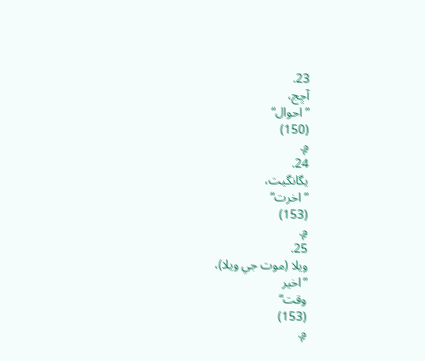23.
آڇج،
”احوال“
(150)
۾.
24.
يگانگيت،
”اخرت“
(153)
۾.
25.
ويلا (موت جي ويلا)،
”اخير
وقت“
(153)
۾.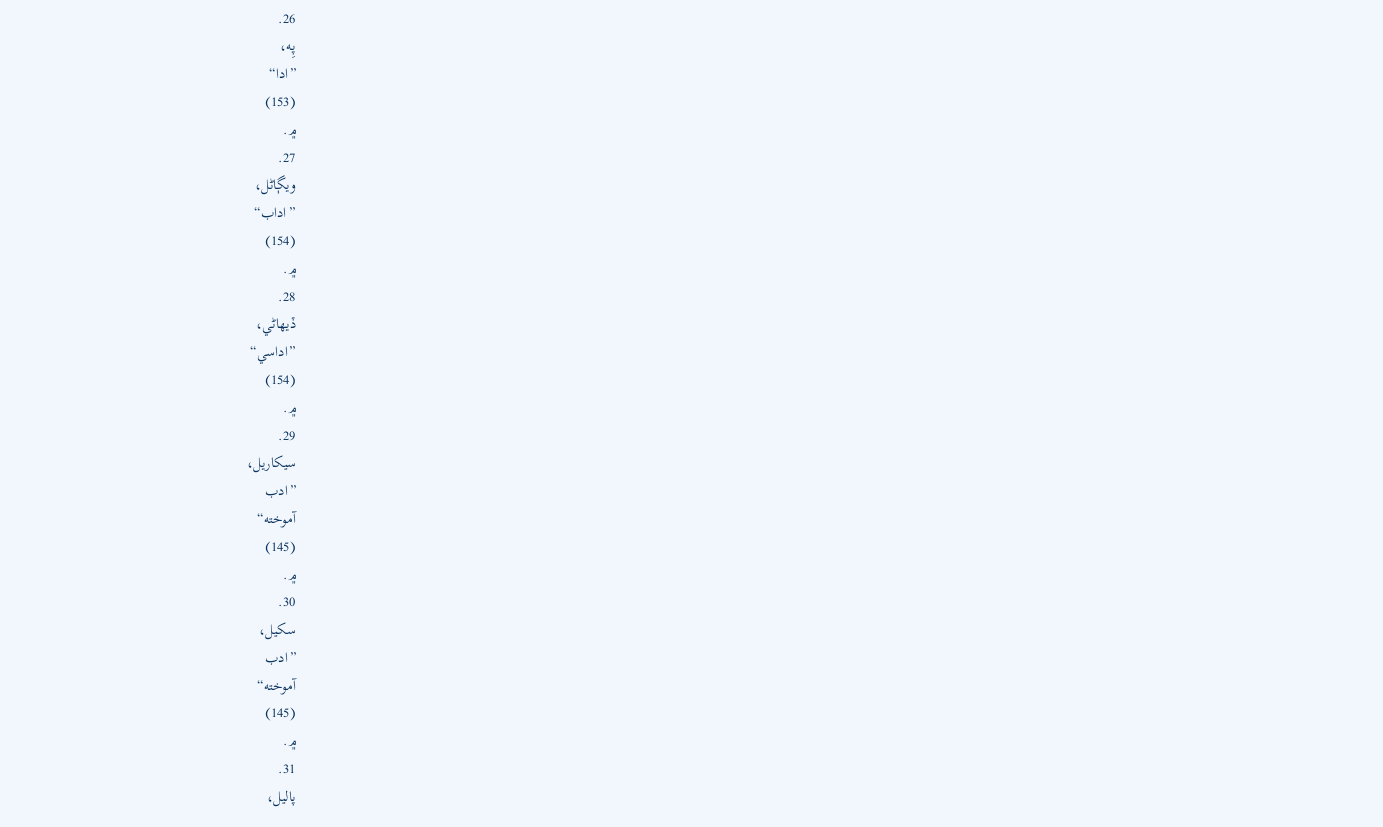26.
پِه،
”ادا“
(153)
۾.
27.
ويڳاڻل،
”اداب“
(154)
۾.
28.
ڏيهاڻي،
”اداسي“
(154)
۾.
29.
سيکاريل،
”ادب
آموخته“
(145)
۾.
30.
سکيل،
”ادب
آموخته“
(145)
۾.
31.
پاليل،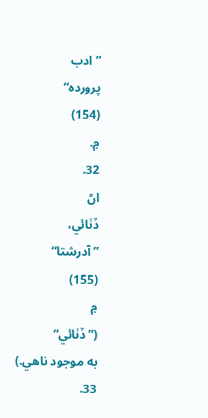”ادب
پرورده“
(154)
۾.
32.
اڻ
ڏٺائي،
”آدرشتا“
(155)
۾
(”ڏٺائي“
به موجود ناهي.)
33.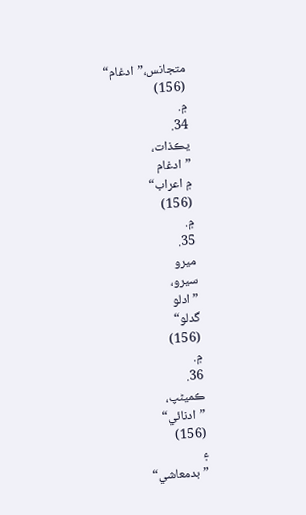متجانس،”ادغام“
(156)
۾.
34.
يڪذات،
”ادغام
۾ اعراب“
(156)
۾.
35.
ميرو
سيرو،
”ادلو
گدلو“
(156)
۾.
36.
ڪميڻپ،
”ادنائي“
(156)
۽
”بدمعاشي“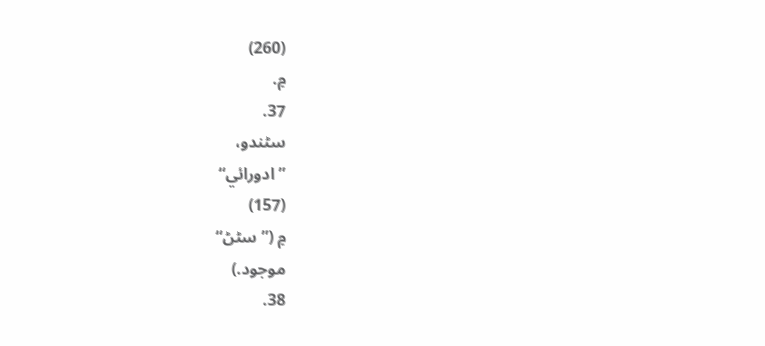(260)
۾.
37.
سڻندو،
”ادورائي“
(157)
۾ (”سڻڻ“
موجود.)
38.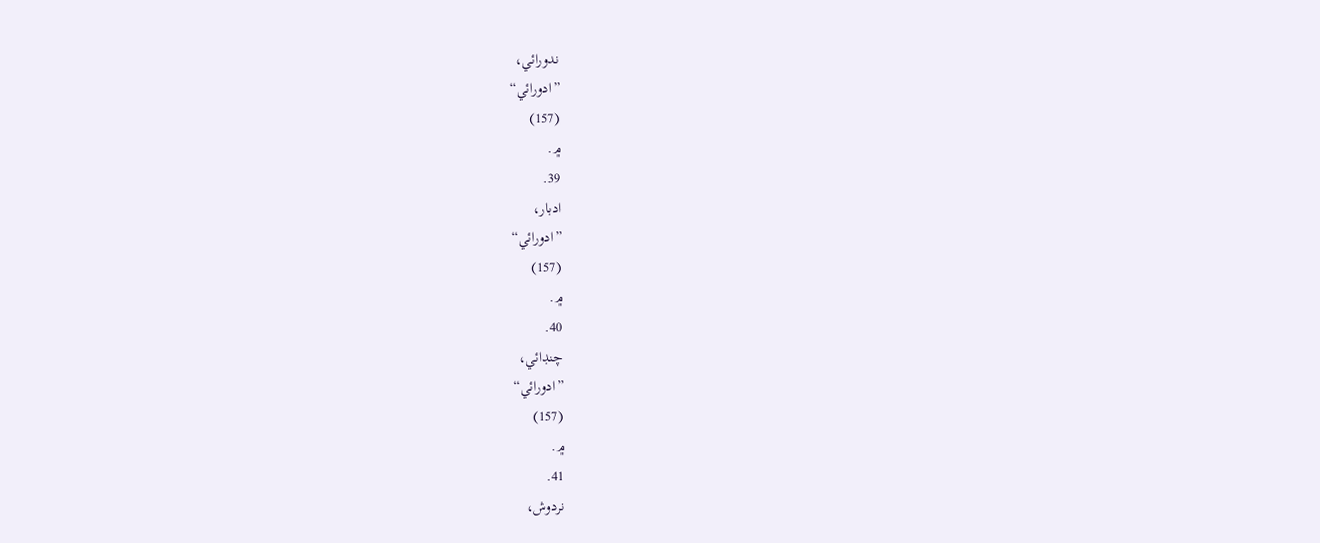ندورائي،
”ادورائي“
(157)
۾.
39.
ادبار،
”ادورائي“
(157)
۾.
40.
چنڊائي،
”ادورائي“
(157)
۾.
41.
نردوش،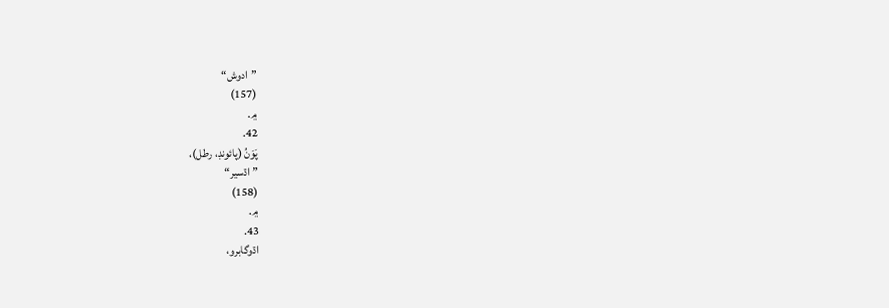”ادوش“
(157)
۾.
42.
پَوَنُ (پائونڊ، رطل)،
”اڌسير“
(158)
۾.
43.
اڌوگابرو،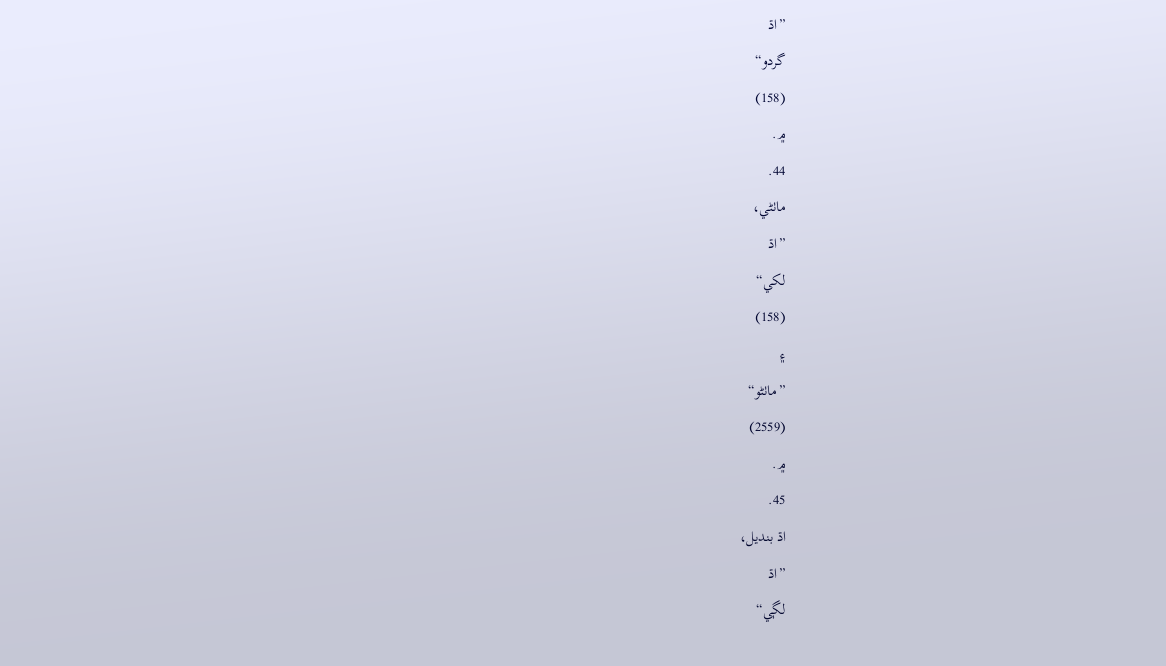”اڌ
گردو“
(158)
۾.
44.
ماٺڻي،
”اڌ
لکي“
(158)
۽
”ماٺڻو“
(2559)
۾.
45.
اڌ بنديل،
”اڌ
لڳي“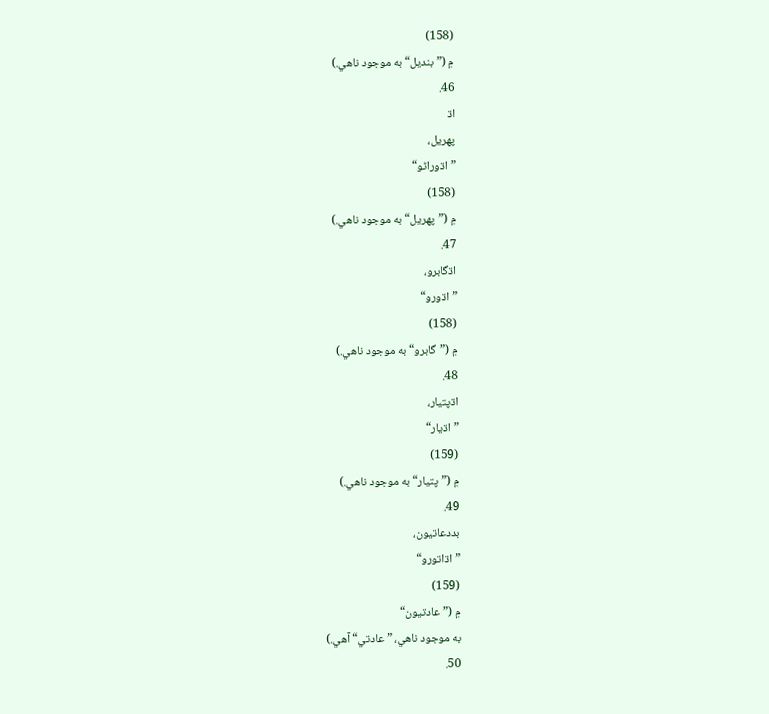(158)
۾ (”بنديل“ به موجود ناهي.)
46.
اڌ
پهريل،
”اڌوراڻو“
(158)
۾ (”پهريل“به موجود ناهي.)
47.
اڌگابرو،
”اڌورو“
(158)
۾ (”گابرو“به موجود ناهي.)
48.
اڌپتيار،
”اڌيار“
(159)
۾ (”پتيار“به موجود ناهي.)
49.
بددعاتيون،
”اڌاتورو“
(159)
۾ (”عادتيون“
به موجود ناهي، ”عادتي“ آهي.)
50.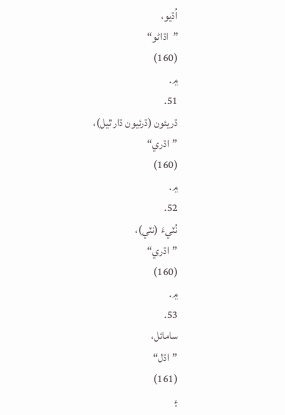اُڌيو،
”اڌاڻو“
(160)
۾.
51.
ڌريئون (ڌرئيون ڌار ٿيل)،
”اڌري“
(160)
۾.
52.
نُٽيءَ (نٽي)،
”اڌري“
(160)
۾.
53.
سامائل،
”اڌل“
(161)
۽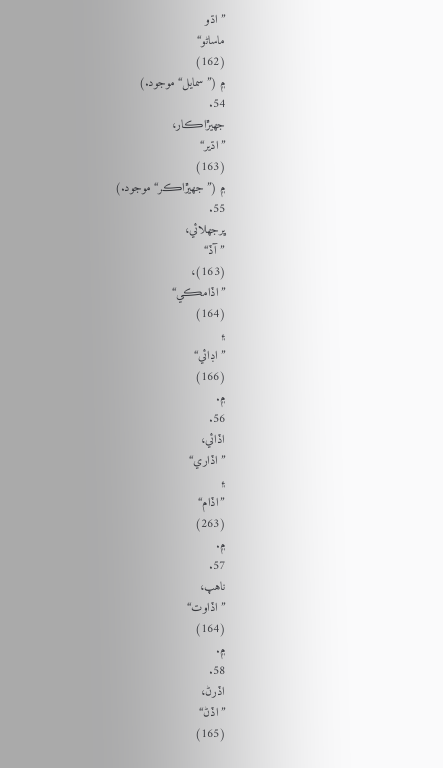”اڌو
ماساڻو“
(162)
۾ (”سمايل“ موجود.)
54.
جهيڙاڪار،
”اڌير“
(163)
۾ (”جهيڙاڪر“ موجود.)
55.
ڀرجهلائي،
”آڏ“
(163)،
”اڏامڪي“
(164)
۽
”اڊائي“
(166)
۾.
56.
اڏائي،
”اڏاري“
۽
”اڏام“
(263)
۾.
57.
ناهپ،
”اڏاوت“
(164)
۾.
58.
اڏرڻ،
”اڏڻ“
(165)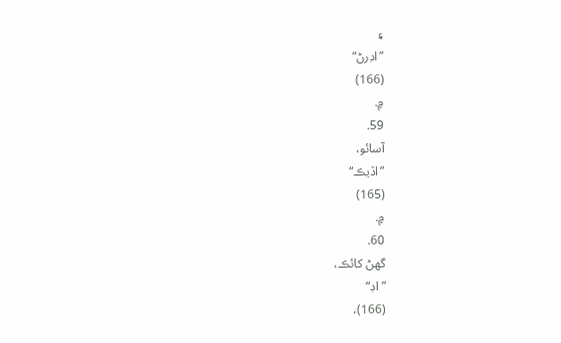۽
”اڊرڻ“
(166)
۾.
59.
آسائو،
”اڏيڪ“
(165)
۾.
60.
گهڻ کائڪ،
”اڊ“
(166)،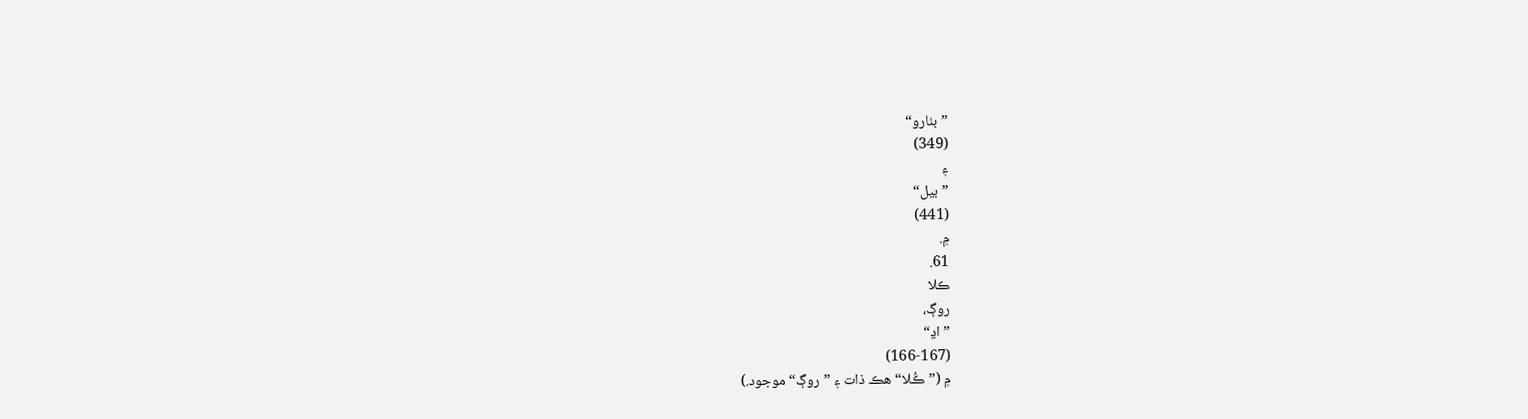”بٺارو“
(349)
۽
”بيل“
(441)
۾.
61.
ڪلا
روڳ،
”اڍ“
(166-167)
۾ (”ڪُلا“ هڪ ذات ۽ ”روڳ“ موجود.)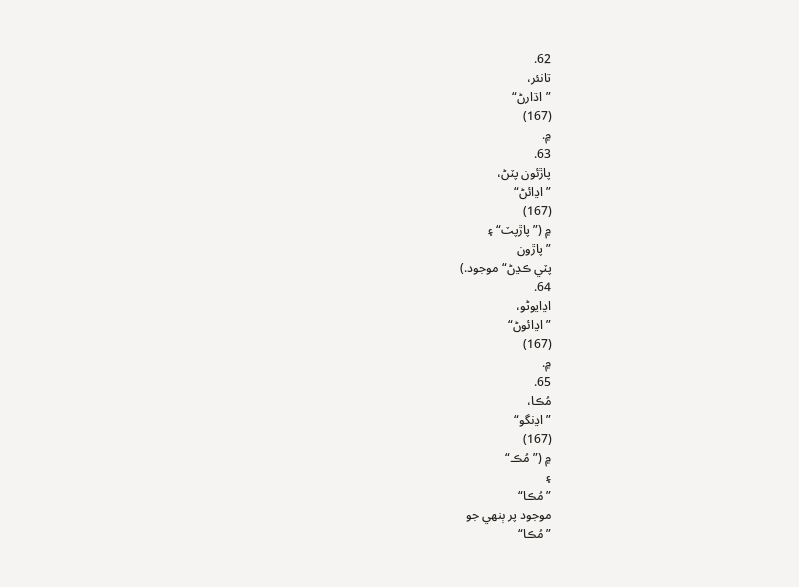62.
تانئر،
”اڌارڻ“
(167)
۾.
63.
پاڙئون پٽڻ،
”اڍائڻ“
(167)
۾ (”پاڙپٽ“ ۽
”پاڙون
پٽي ڪڍڻ“ موجود.)
64.
اڍايوڻو،
”اڍائوڻ“
(167)
۾.
65.
مُڪا،
”اڍنگو“
(167)
۾ (”مُڪ“
۽
”مُڪا“
موجود پر ٻنهي جو
”مُڪا“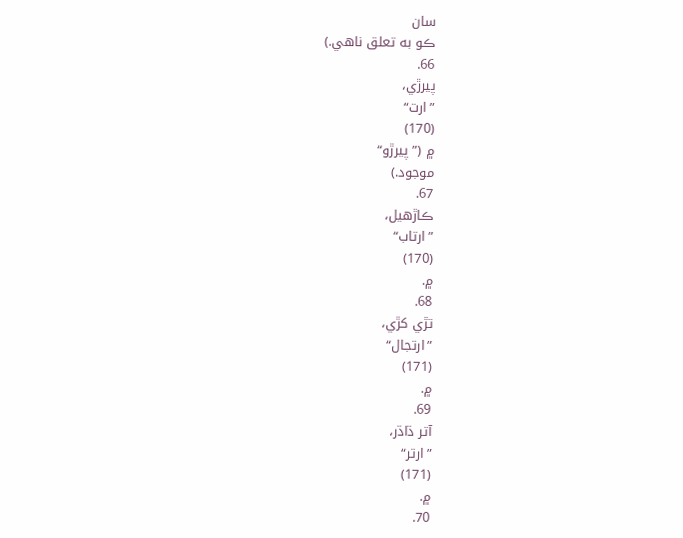سان
ڪو به تعلق ناهي.)
66.
پيرڙي،
”ارت“
(170)
۾ (”پيرڙو“
موجود.)
67.
ڪاڙهيل،
”ارتاب“
(170)
۾.
68.
تڙي کڙي،
”ارتجال“
(171)
۾.
69.
آتر ڌاڌر،
”ارتر“
(171)
۾.
70.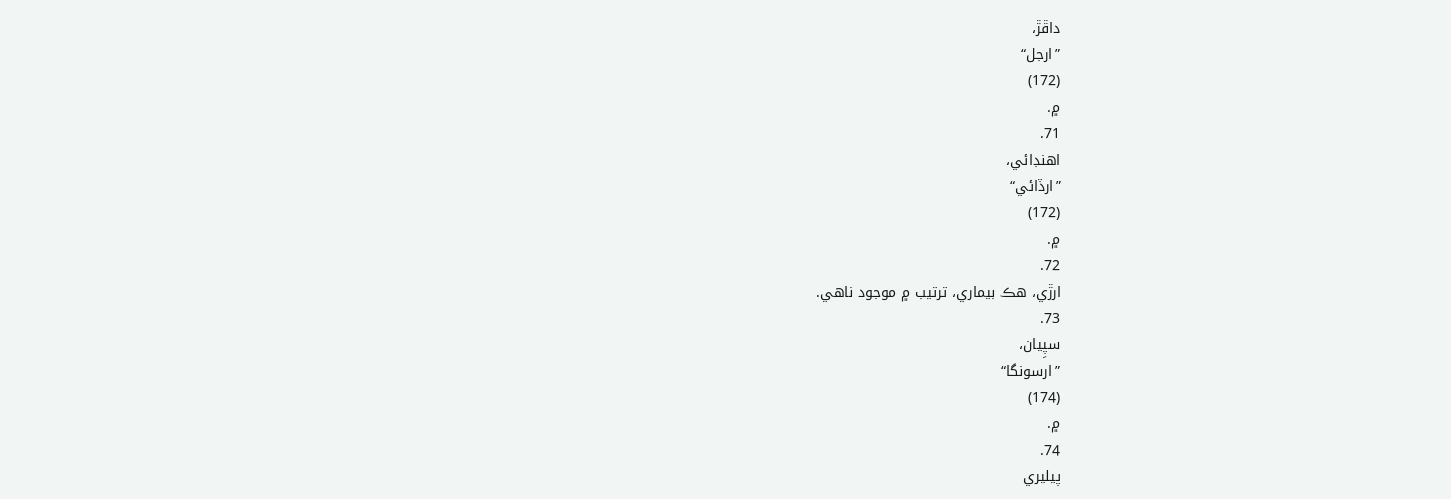داڦڙ،
”ارجل“
(172)
۾.
71.
اهنڊائي،
”ارڏائي“
(172)
۾.
72.
ارڙي، هڪ بيماري، ترتيب ۾ موجود ناهي.
73.
سپِيان،
”ارسونگا“
(174)
۾.
74.
پيليري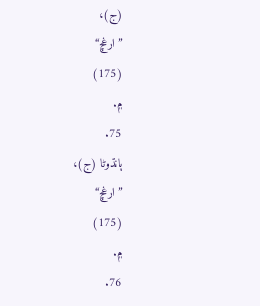(ج)،
”ارغچ“
(175)
۾.
75.
ٻانڌوڻا (ج)،
”ارغچ“
(175)
۾.
76.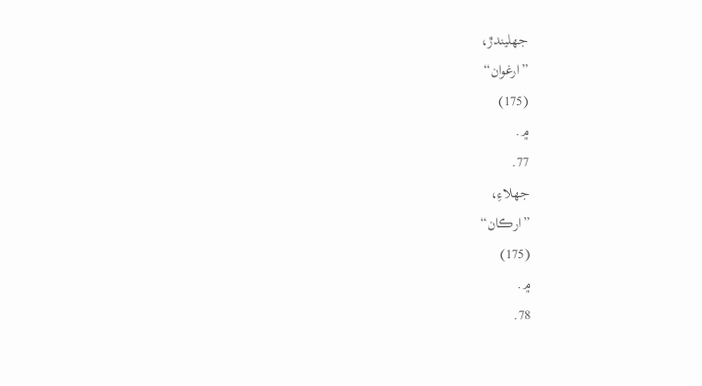جهليندڙ،
”ارغوان“
(175)
۾.
77.
جهلاءِ،
”ارڪان“
(175)
۾.
78.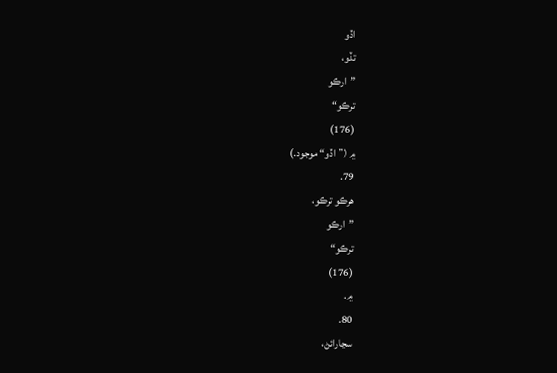اڏو
تڏو،
”ارڪو
ترڪو“
(176)
۾ (”اڏو“ موجود.)
79.
هرڪو ترڪو،
”ارڪو
ترڪو“
(176)
۾.
80.
سڃارائڻ،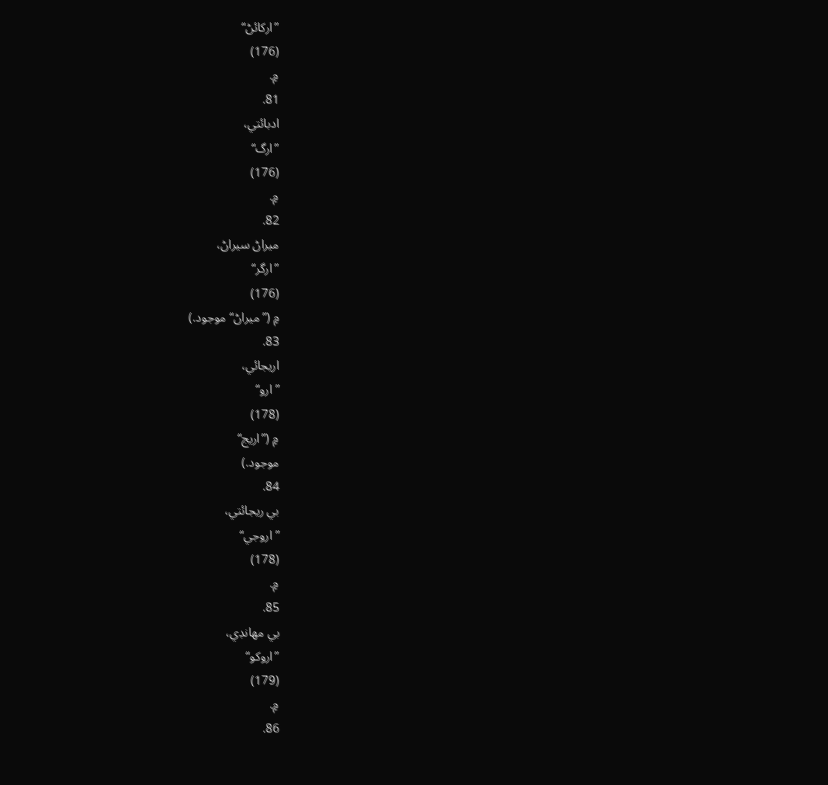”ارکائڻ“
(176)
۾.
81.
ادبائتي،
”ارگ“
(176)
۾.
82.
ميراڻ سيراڻ،
”ارگر“
(176)
۾ (”ميراڻ“ موجود.)
83.
اريجائي،
”ارو“
(178)
۾ (”اريج“
موجود.)
84.
بي ريجائتي،
”اروجي“
(178)
۾.
85.
بي مهانڊي،
”اروکو“
(179)
۾.
86.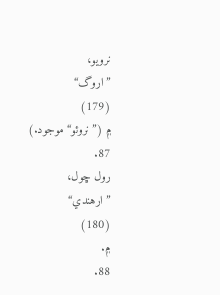نرويو،
”اروگ“
(179)
۾ (”نروئو“ موجود.)
87.
رول ڇول،
”ارهندي“
(180)
۾.
88.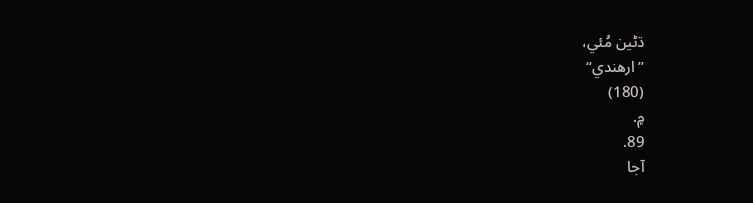ڌڻين مُئي،
”ارهندي“
(180)
۾.
89.
آجا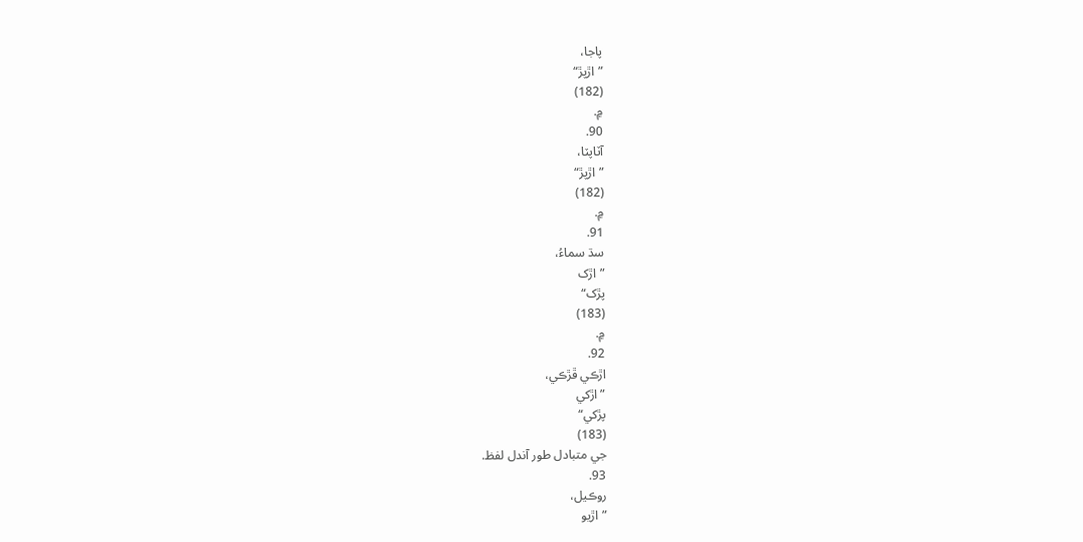پاجا،
”اڙپڙ“
(182)
۾.
90.
آٽاپٽا،
”اڙپڙ“
(182)
۾.
91.
سڌ سماءُ،
”اڙک
پڙک“
(183)
۾.
92.
اڙڪي ڦڙڪي،
”اڙکي
پڙکي“
(183)
جي متبادل طور آندل لفظ.
93.
روڪيل،
”اڙيو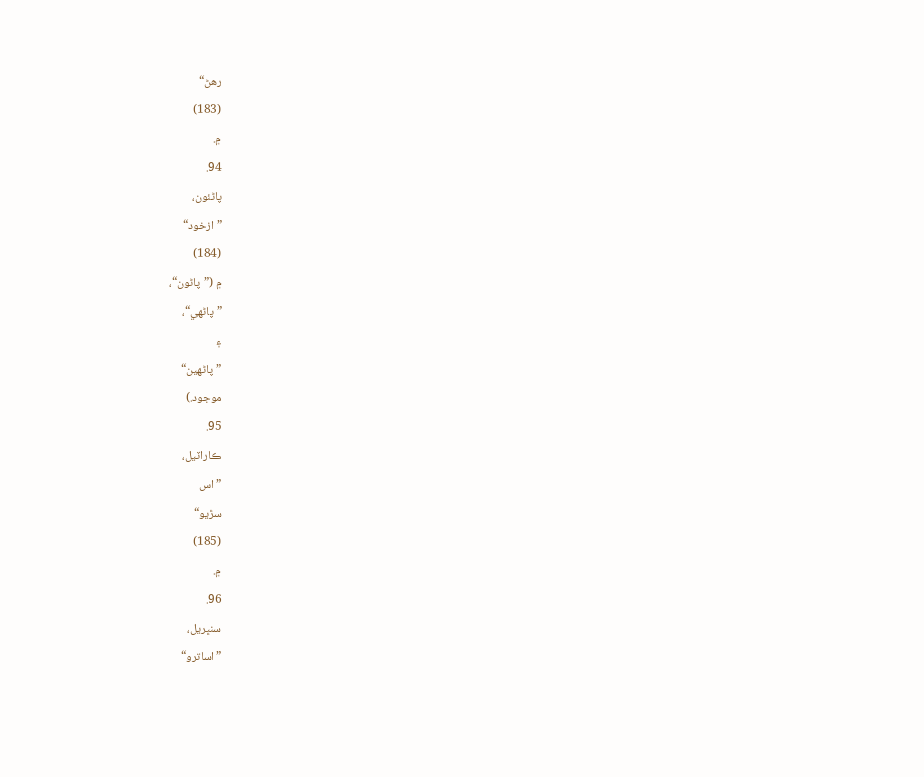رهڻ“
(183)
۾.
94.
پاڻئون،
”ازخود“
(184)
۾ (”پاڻون“،
”پاڻهي“،
۽
”پاڻهين“
موجود.)
95.
ڪاراٽيل،
”اس
سڙيو“
(185)
۾.
96.
سنڀريل،
”اساترو“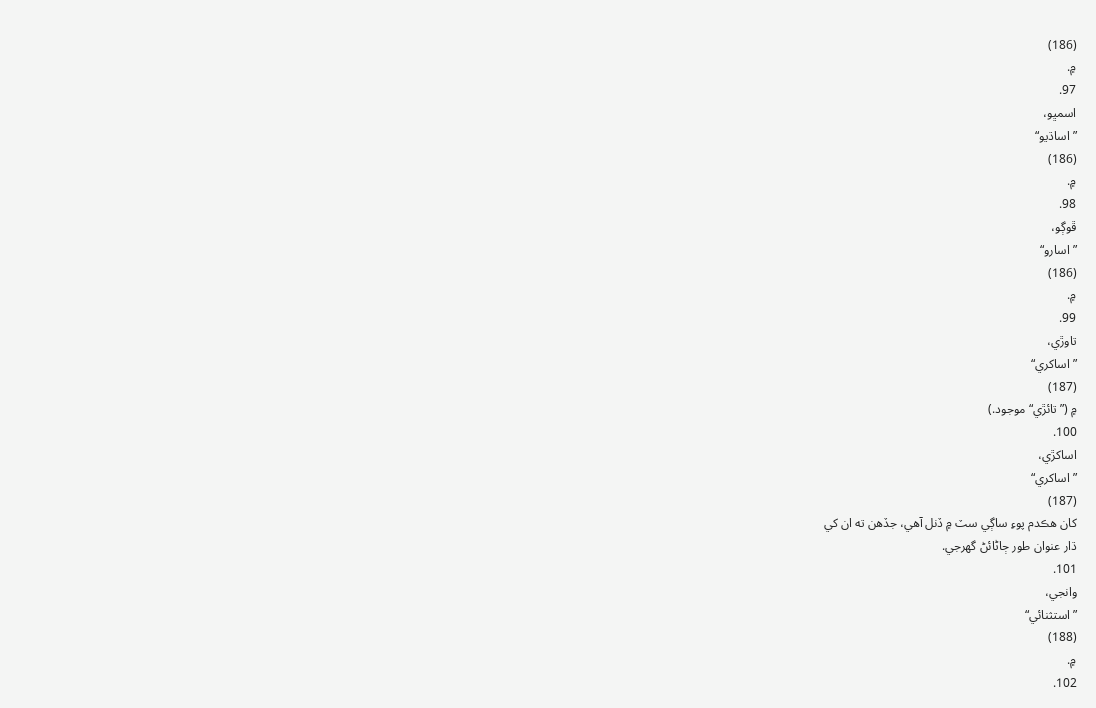(186)
۾.
97.
اسمڀو،
”اساڌيو“
(186)
۾.
98.
ڦوڳو،
”اسارو“
(186)
۾.
99.
تاوڙي،
”اساکري“
(187)
۾ (”تائڙي“ موجود.)
100.
اساکڙي،
”اساکري“
(187)
کان هڪدم پوءِ ساڳي سٽ ۾ ڏنل آهي، جڏهن ته ان کي
ڌار عنوان طور ڄاڻائڻ گهرجي.
101.
وانجي،
”استثنائي“
(188)
۾.
102.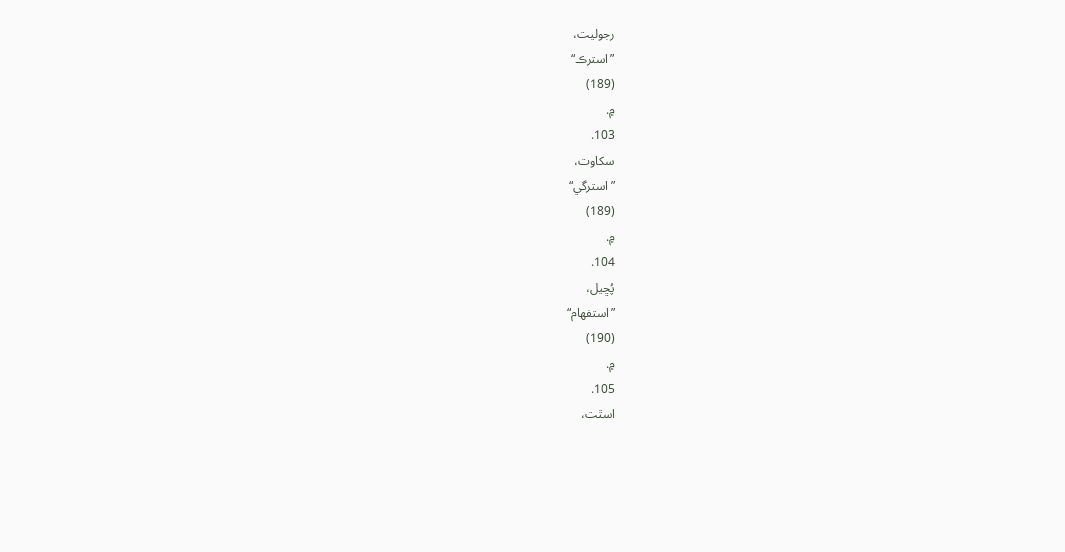رجوليت،
”استرڪ“
(189)
۾.
103.
سکاوت،
”استرگي“
(189)
۾.
104.
پُڇيل،
”استفهام“
(190)
۾.
105.
اسٿت،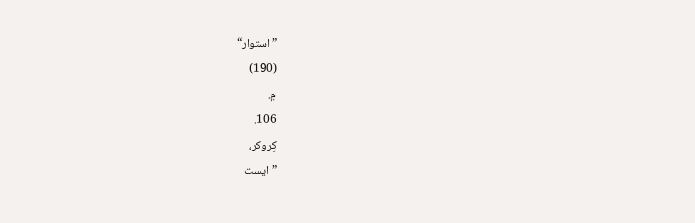”استوار“
(190)
۾.
106.
کِروکر،
”ايست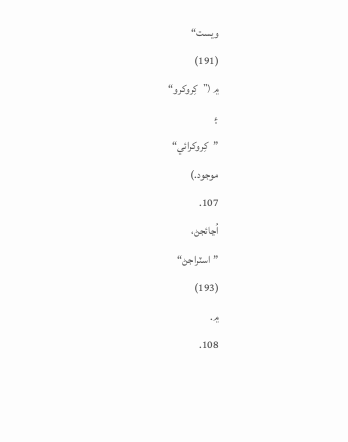ويست“
(191)
۾ (”کِروکرو“
۽
”کِروکرائي“
موجود.)
107.
اُڃائجڻ،
”اسٽراجڻ“
(193)
۾.
108.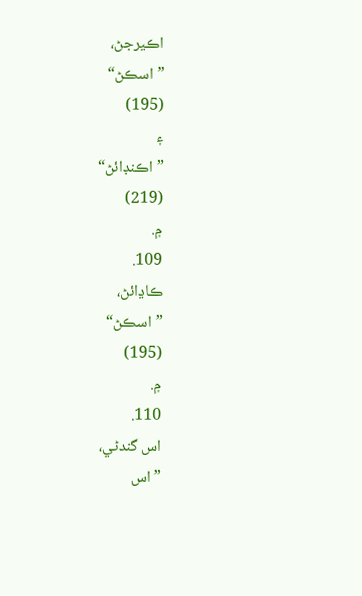اڪيرجڻ،
”اسڪڻ“
(195)
۽
”اڪنڊائڻ“
(219)
۾.
109.
ڪاڍائڻ،
”اسڪڻ“
(195)
۾.
110.
اس گندڻي،
”اس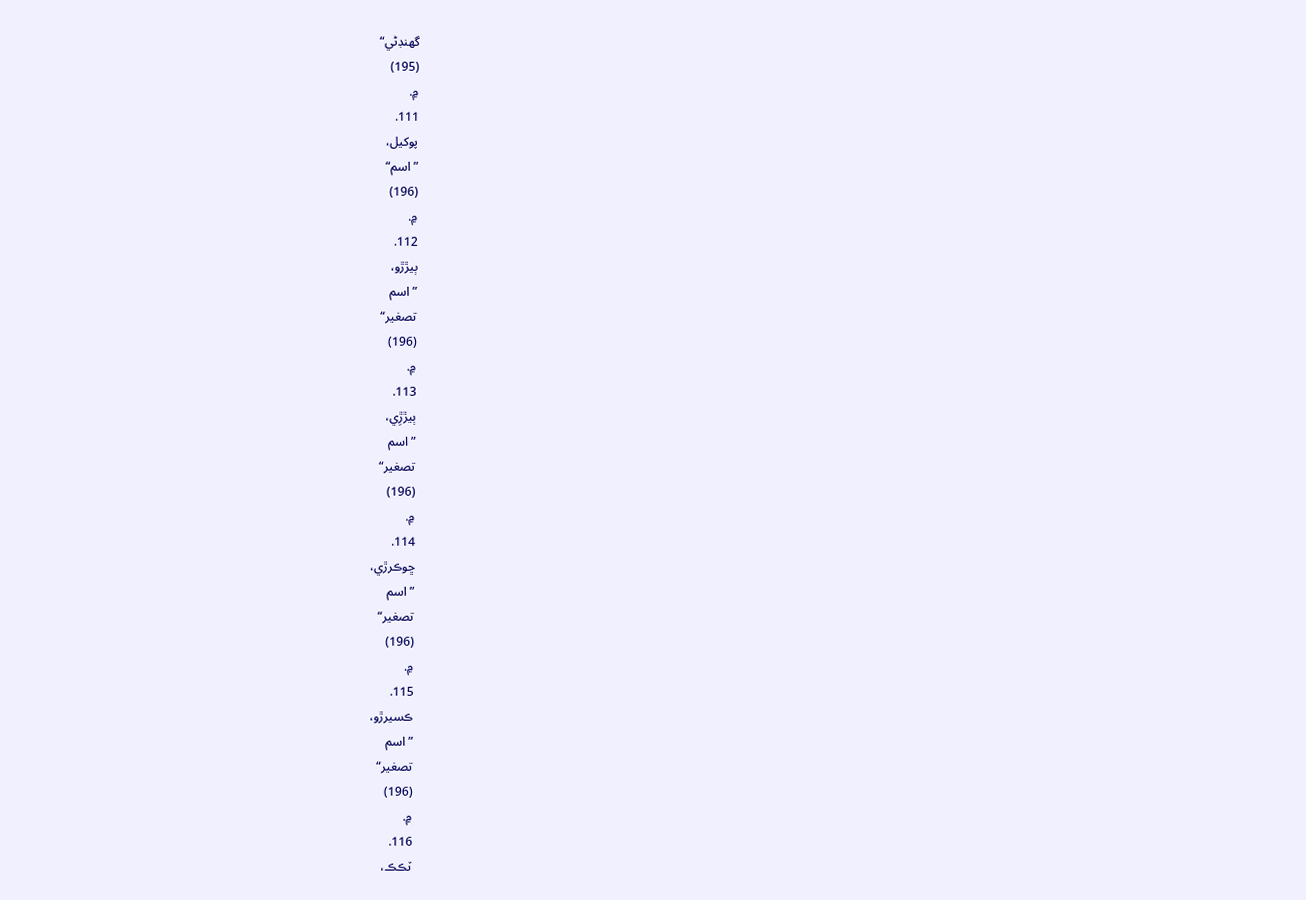گهنڊڻي“
(195)
۾.
111.
پوکيل،
”اسم“
(196)
۾.
112.
ٻيڙڙو،
”اسم
تصغير“
(196)
۾.
113.
ٻيڙڙِي،
”اسم
تصغير“
(196)
۾.
114.
ڇوڪرڙي،
”اسم
تصغير“
(196)
۾.
115.
ڪسيرڙو،
”اسم
تصغير“
(196)
۾.
116.
ٽڪڪ،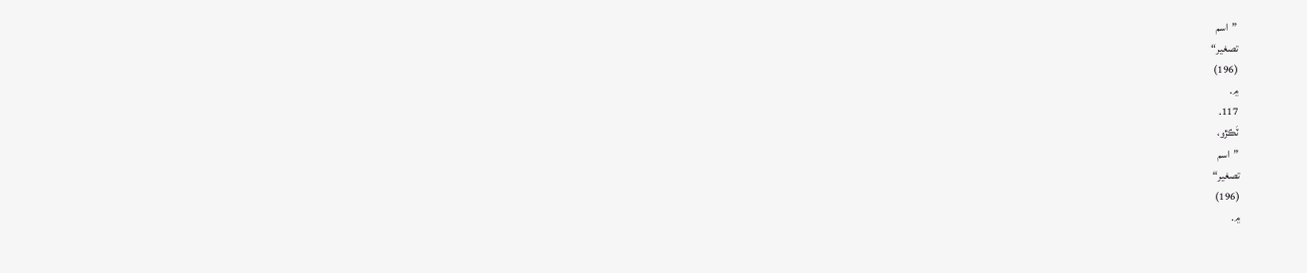”اسم
تصغير“
(196)
۾.
117.
ٽَڪڙو،
”اسم
تصغير“
(196)
۾.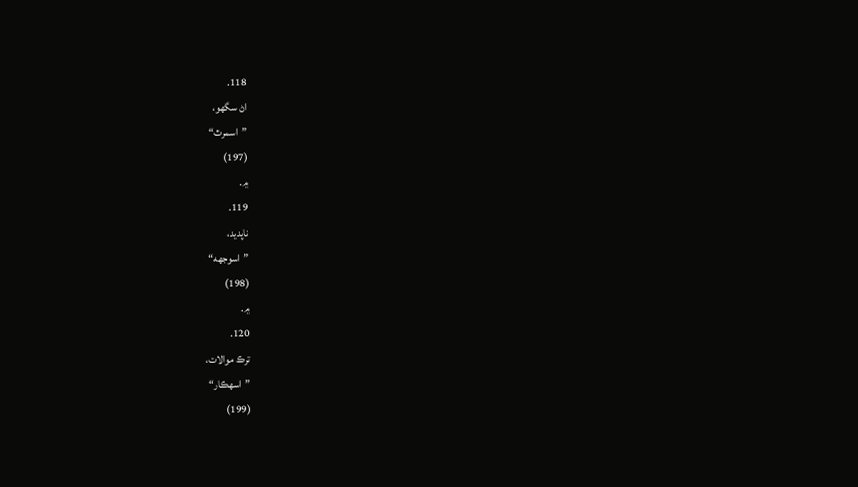118.
اڻ سگهو،
”اسمرٿ“
(197)
۾.
119.
ناپديد،
”اسوجهه“
(198)
۾.
120.
ترڪ موالات،
”اسهڪار“
(199)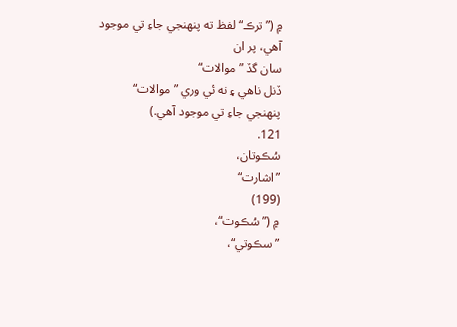۾ (”ترڪ“ لفظ ته پنهنجي جاءِ تي موجود آهي، پر ان
سان گڏ ”موالات“
ڏنل ناهي ۽ نه ئي وري ”موالات“
پنهنجي جاءِ تي موجود آهي.)
121.
سُڪوتان،
”اشارت“
(199)
۾ (”سُڪوت“،
”سڪوتي“،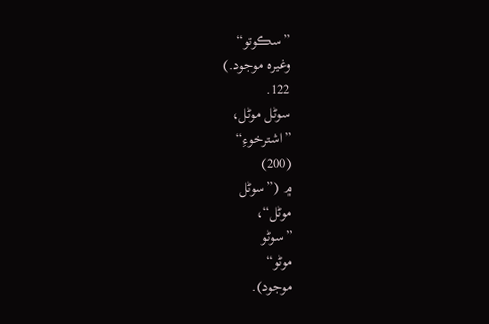”سڪوتو“
وغيره موجود.)
122.
سوڻل موڻل،
”اشترخوءِ“
(200)
۾ (”سوڻل
موڻل“،
”سوڻو
موڻو“
موجود).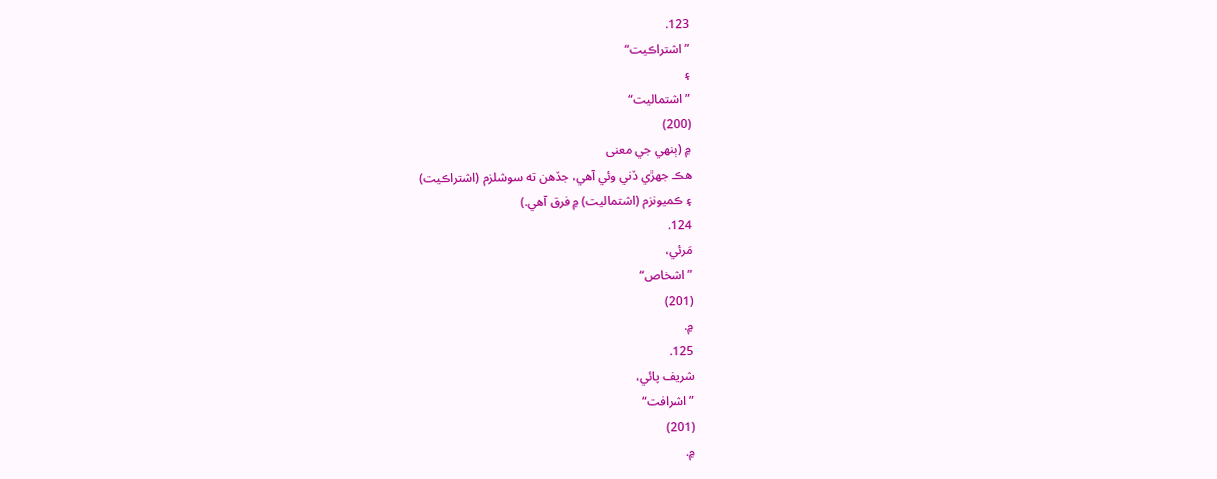123.
”اشتراڪيت“
۽
”اشتماليت“
(200)
۾ (ٻنهي جي معنى
هڪ جهڙي ڏني وئي آهي، جڏهن ته سوشلزم (اشتراڪيت)
۽ ڪميونزم (اشتماليت) ۾ فرق آهي.)
124.
مَرئي،
”اشخاص“
(201)
۾.
125.
شريف پائي،
”اشرافت“
(201)
۾.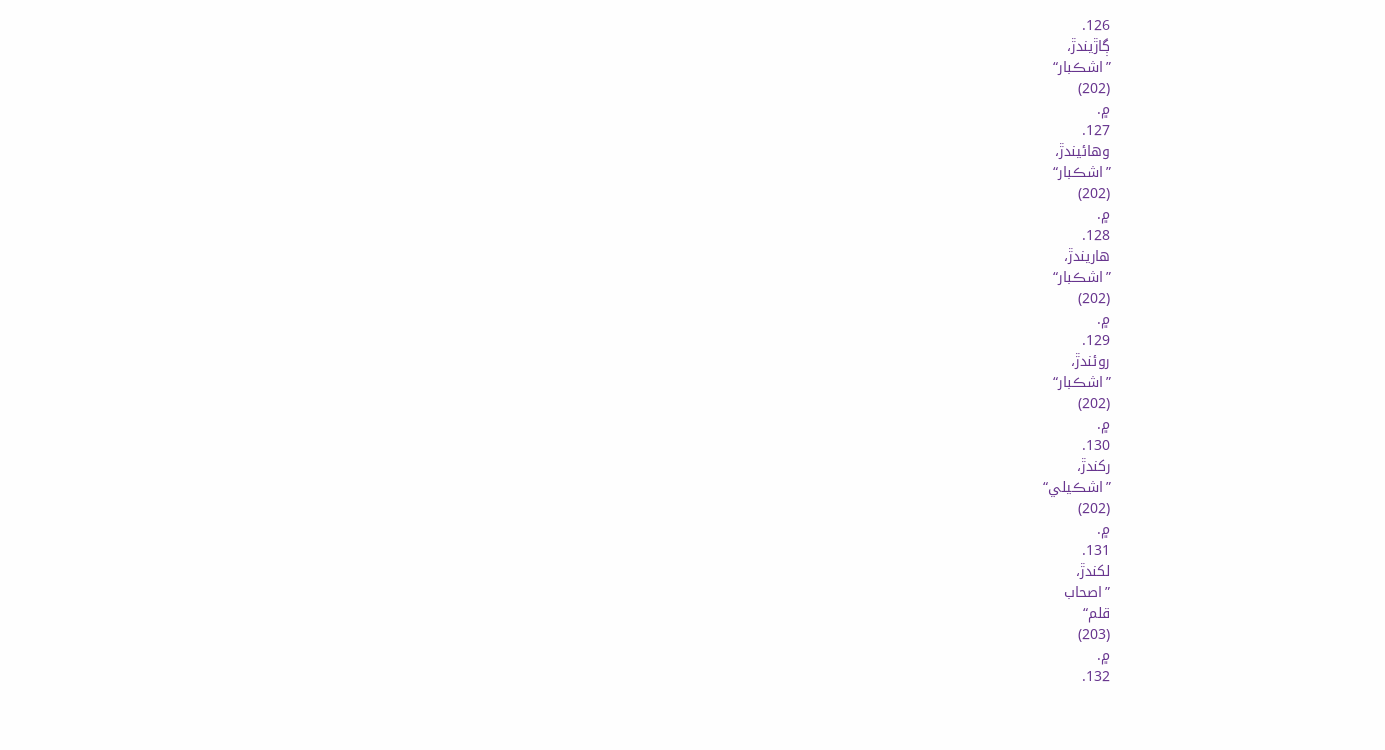126.
ڳاڙيندڙ،
”اشڪبار“
(202)
۾.
127.
وهائيندڙ،
”اشڪبار“
(202)
۾.
128.
هاريندڙ،
”اشڪبار“
(202)
۾.
129.
روئندڙ،
”اشڪبار“
(202)
۾.
130.
رکندڙ،
”اشڪيلي“
(202)
۾.
131.
لکندڙ،
”اصحاب
قلم“
(203)
۾.
132.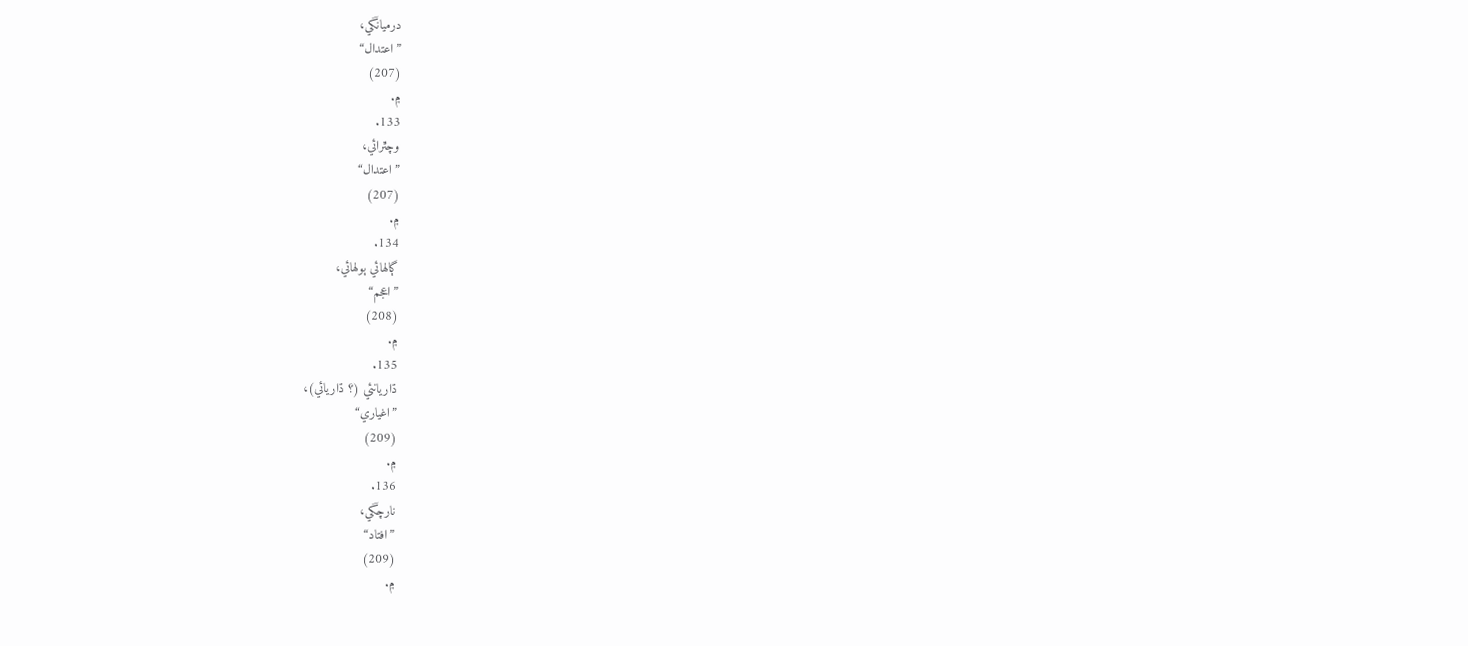درميانگي،
”اعتدال“
(207)
۾.
133.
وچٿرائي،
”اعتدال“
(207)
۾.
134.
ڳالهائي ٻولهائي،
”اعجم“
(208)
۾.
135.
ڌاريانئي (؟ ڌاريائي)،
”اغياري“
(209)
۾.
136.
نارچگي،
”افتاد“
(209)
۾.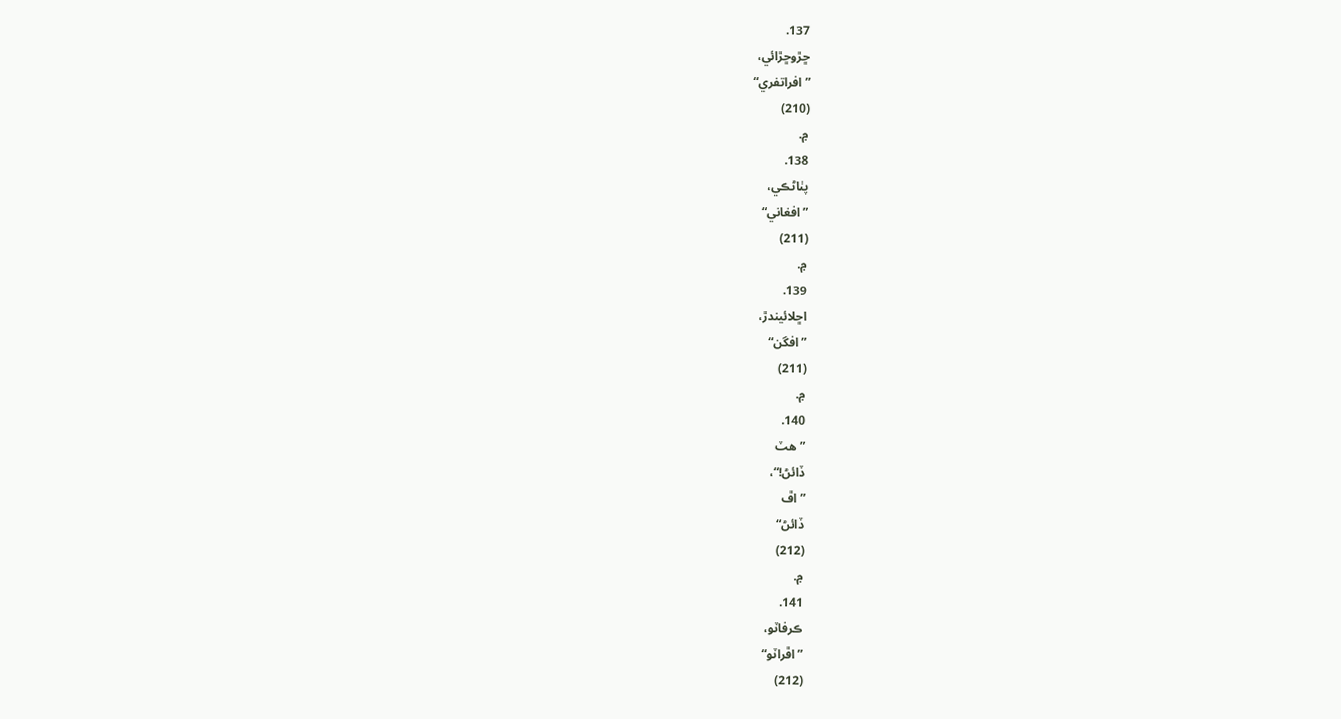137.
ڇڙوڇڙائي،
”افراتفري“
(210)
۾.
138.
پٺاڻڪي،
”افغاني“
(211)
۾.
139.
اڇلائيندڙ،
”افگن“
(211)
۾.
140.
”هٽ
ڏائڻ!“،
”اڦ
ڏائڻ“
(212)
۾.
141.
ڪرفاٽو،
”اڦراٽو“
(212)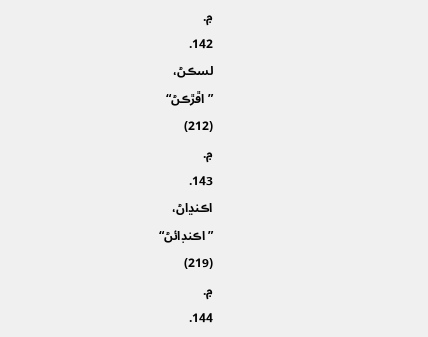۾.
142.
لسڪڻ،
”اڦڙڪڻ“
(212)
۾.
143.
اڪنڍاڻ،
”اڪنڊائڻ“
(219)
۾.
144.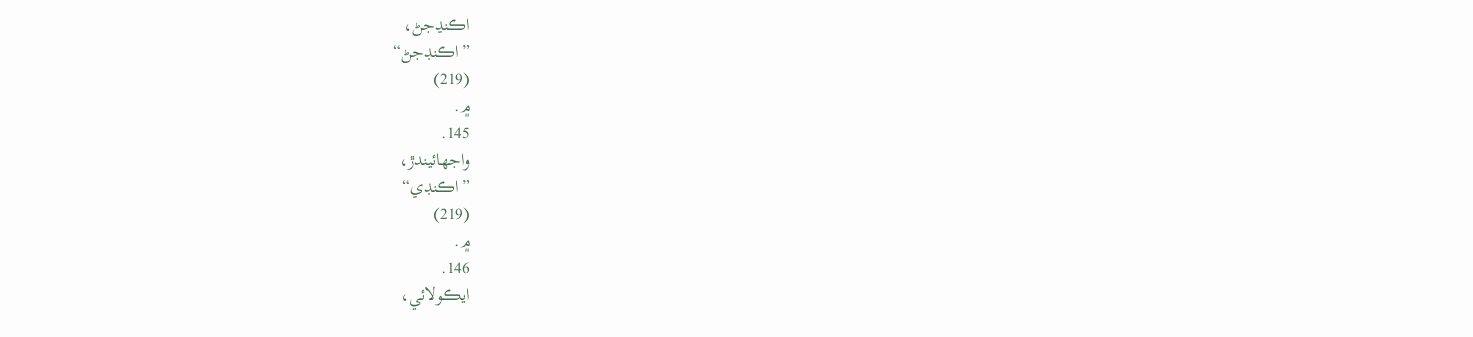اڪنڍجڻ،
”اڪنڊجڻ“
(219)
۾.
145.
واجهائيندڙ،
”اڪنڊي“
(219)
۾.
146.
ايڪولائي،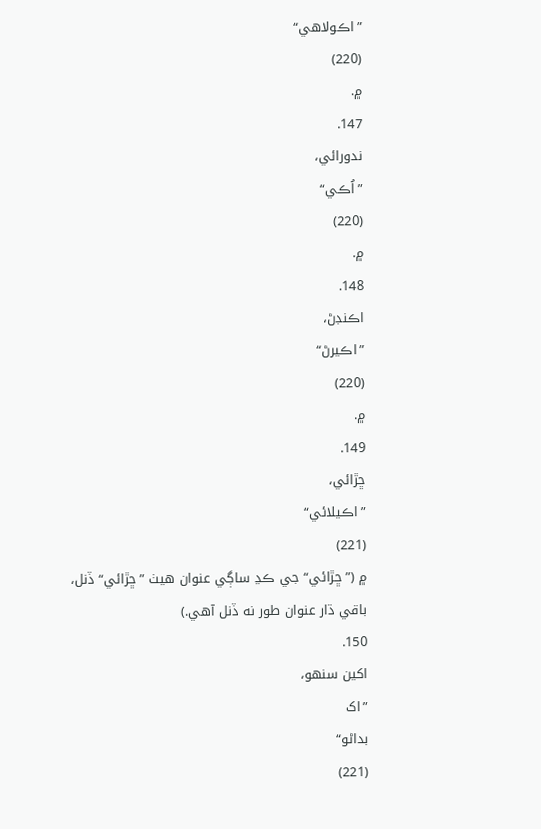”اڪولاهي“
(220)
۾.
147.
ندورائي،
”اُڪي“
(220)
۾.
148.
اڪنڊڻ،
”اڪيرڻ“
(220)
۾.
149.
ڇڙائي،
”اڪيلائي“
(221)
۾ (”ڇڙائي“ جي ڪڍ ساڳي عنوان هيٺ ”ڇڙائي“ ڏنل،
باقي ڌار عنوان طور نه ڏنل آهي.)
150.
اکين سنهو،
”اک
بداڻو“
(221)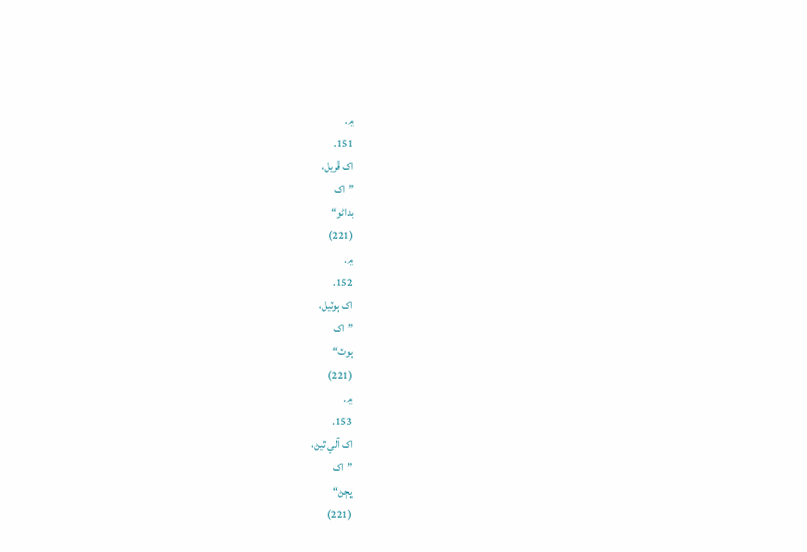۾.
151.
اک ڦريل،
”اک
بداڻو“
(221)
۾.
152.
اک ٻوٽيل،
”اک
ٻوٽ“
(221)
۾.
153.
اک آلي ٿيڻ،
”اک
ڀڄڻ“
(221)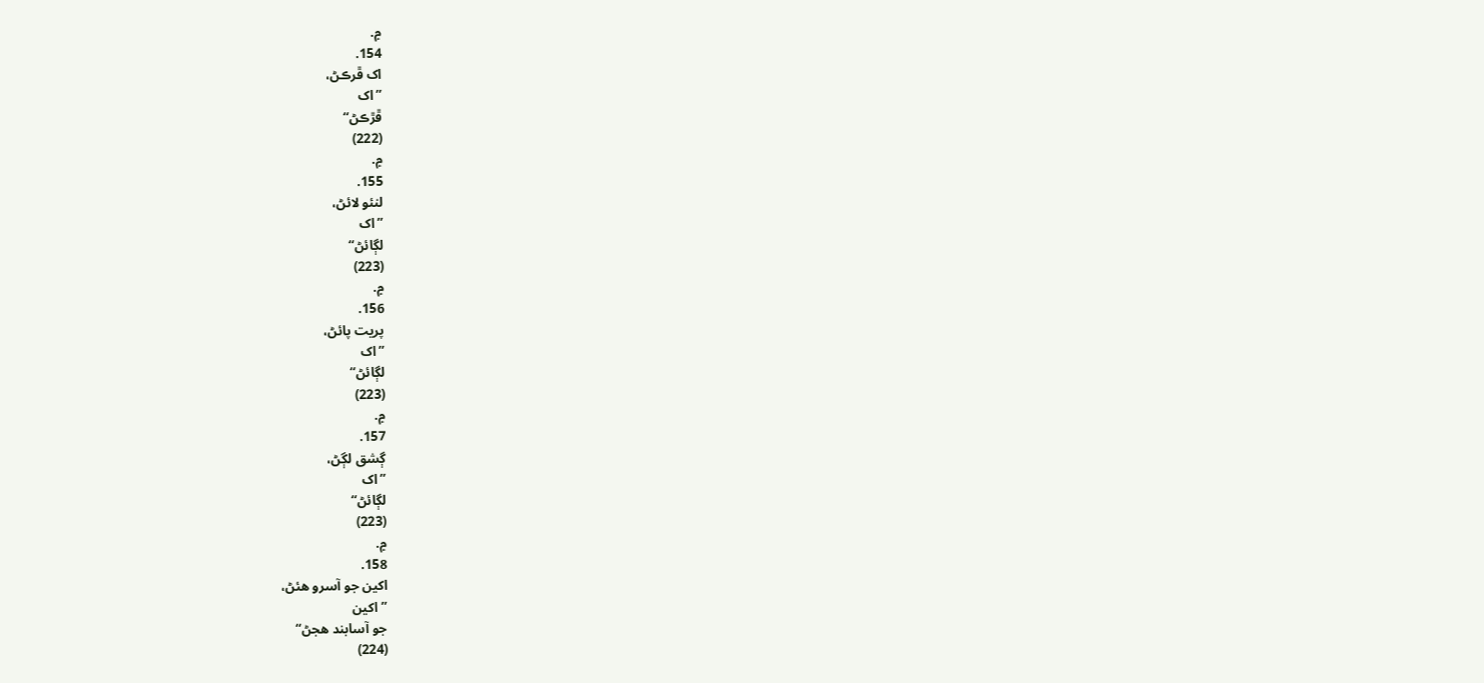۾.
154.
اک ڦرڪڻ،
”اک
ڦڙڪڻ“
(222)
۾.
155.
لنئو لائڻ،
”اک
لڳائڻ“
(223)
۾.
156.
پريت پائڻ،
”اک
لڳائڻ“
(223)
۾.
157.
ڳشق لڳڻ،
”اک
لڳائڻ“
(223)
۾.
158.
اکين جو آسرو هئڻ،
”اکين
جو آسابند هجڻ“
(224)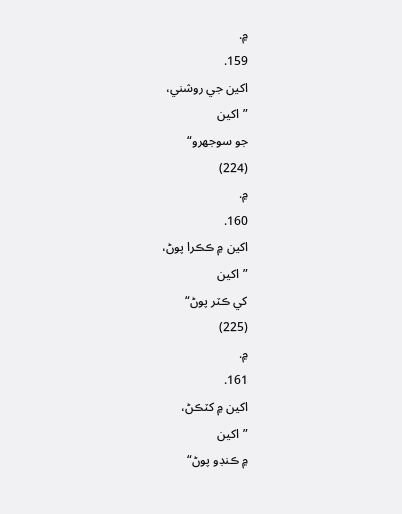۾.
159.
اکين جي روشني،
”اکين
جو سوجهرو“
(224)
۾.
160.
اکين ۾ ڪڪرا پوڻ،
”اکين
کي ڪٽر پوڻ“
(225)
۾.
161.
اکين ۾ کٽڪڻ،
”اکين
۾ ڪنڊو پوڻ“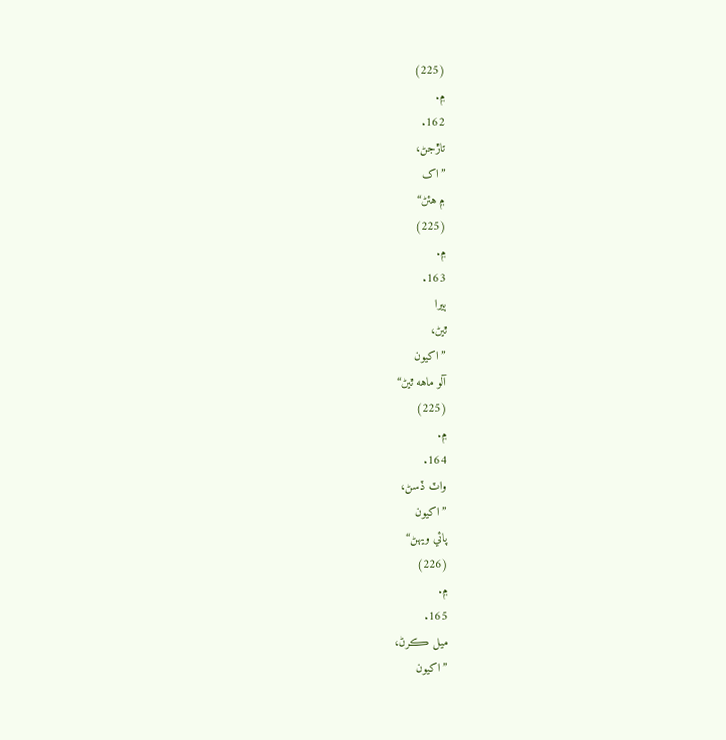(225)
۾.
162.
تاڙجڻ،
”اک
۾ هئڻ“
(225)
۾.
163.
ٻيرا
ٿيڻ،
”اکيون
آلو ماهه ٿيڻ“
(225)
۾.
164.
واٽ ڏسڻ،
”اکيون
پائي ويهڻ“
(226)
۾.
165.
ميل ڪرڻ،
”اکيون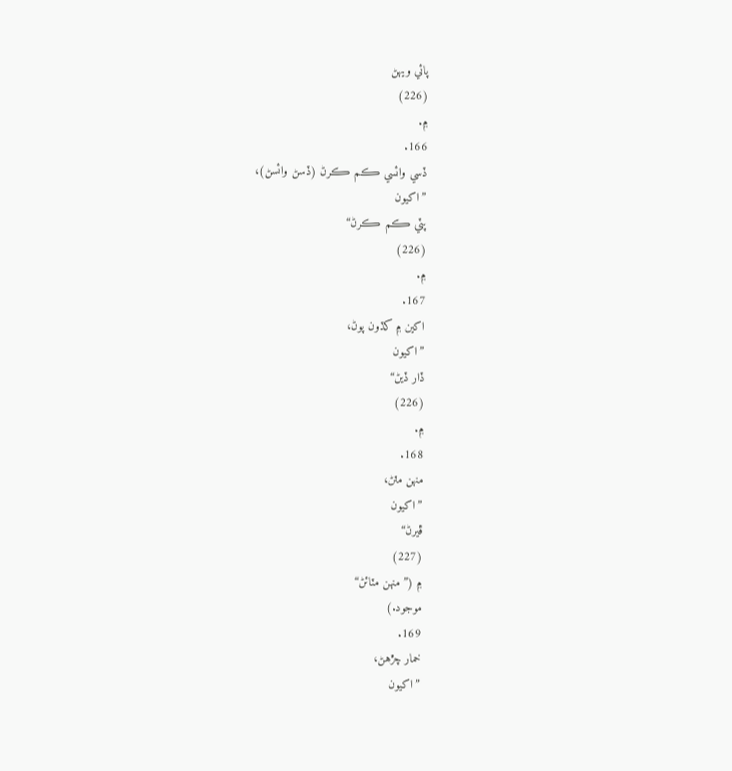پائي ويهڻ
(226)
۾.
166.
ڏسي وائسي ڪم ڪرڻ (ڏسڻ وائسڻ)،
”اکيون
پٽي ڪم ڪرڻ“
(226)
۾.
167.
اکين ۾ کڏون پوڻ،
”اکيون
ڏار ڏيڻ“
(226)
۾.
168.
منهن مٽڻ،
”اکيون
ڦيرڻ“
(227)
۾ (”منهن مٽائڻ“
موجود.)
169.
خمار چڙهڻ،
”اکيون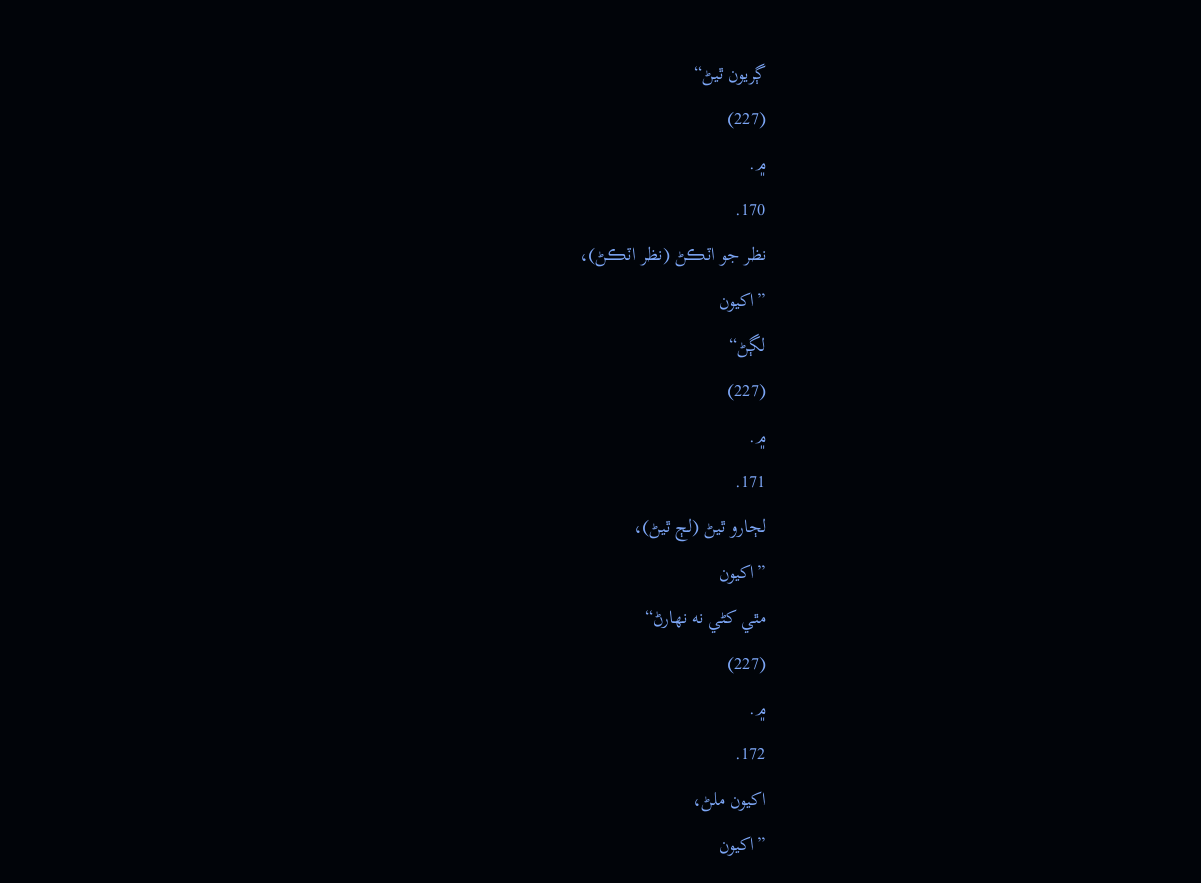ڳريون ٿيڻ“
(227)
۾.
170.
نظر جو اٽڪڻ (نظر اٽڪڻ)،
”اکيون
لڳڻ“
(227)
۾.
171.
لڄارو ٿيڻ (لڄ ٿيڻ)،
”اکيون
مٿي کڻي نه نهارڻ“
(227)
۾.
172.
اکيون ملڻ،
”اکيون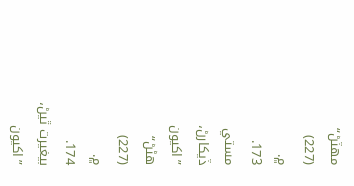مهٽڻ“
(227)
۾.
173.
مستي ڏيکارڻ،
”اکيون
هڻڻ“
(227)
۾.
174.
بيغيرت ٿيڻ،
”اکيون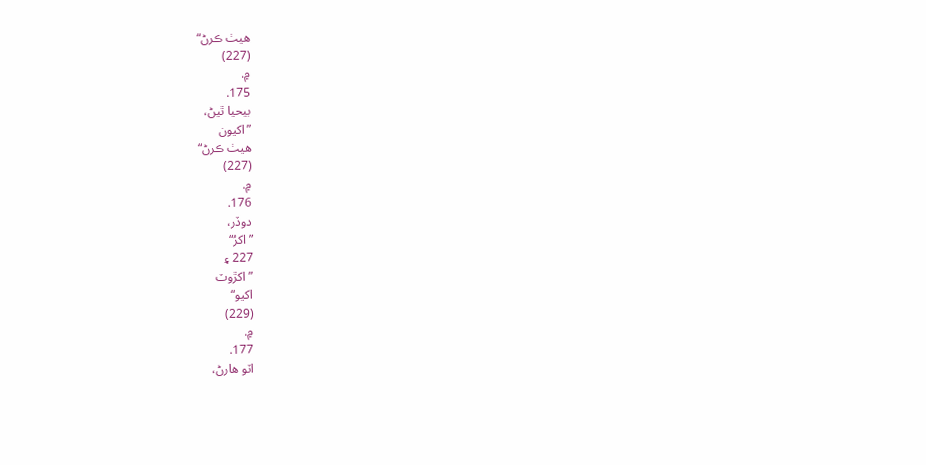هيٺ ڪرڻ“
(227)
۾.
175.
بيحيا ٿيڻ،
”اکيون
هيٺ ڪرڻ“
(227)
۾.
176.
دوڏر،
”اکرُ“
227 ۽
”اکڙوٽ
اکيو“
(229)
۾.
177.
اٽو هارڻ،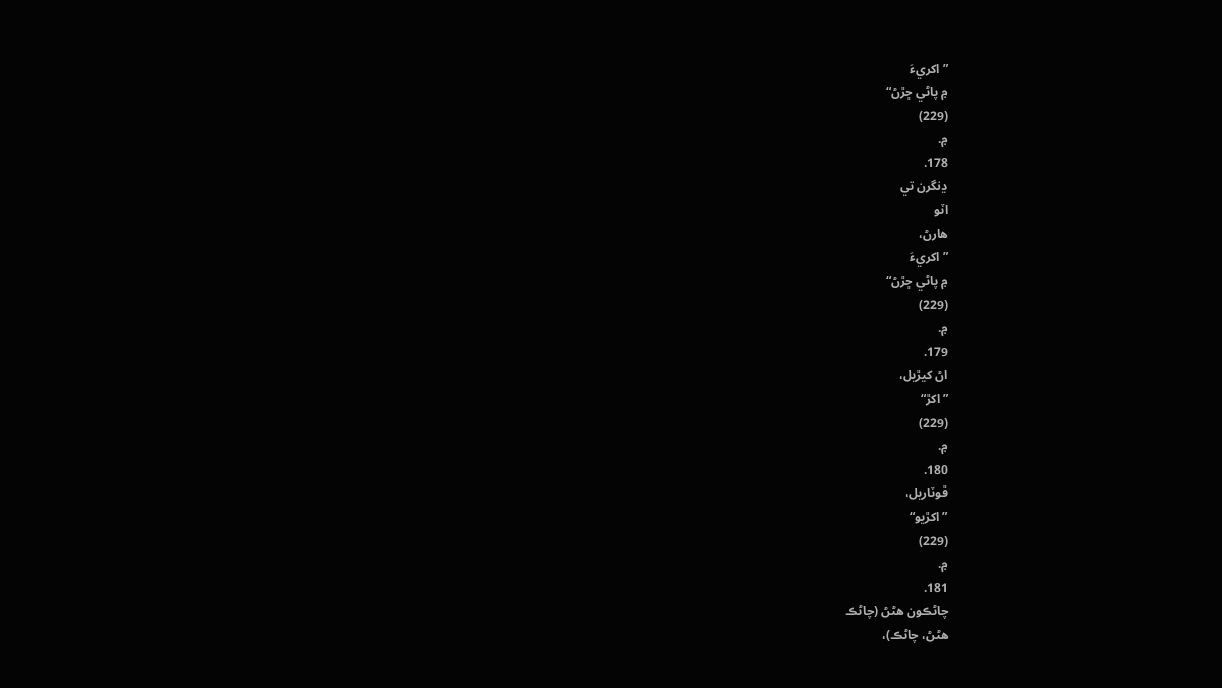”اکريءَ
۾ پاڻي ڇڙڻ“
(229)
۾.
178.
ڍنگرن تي
اٽو
هارڻ،
”اکريءَ
۾ پاڻي ڇڙڻ“
(229)
۾.
179.
اڻ کيڙيل،
”اکڙ“
(229)
۾.
180.
ڦوٽاريل،
”اکڙيو“
(229)
۾.
181.
چاڻڪون هڻڻ (چاڻڪ
هڻڻ، چاڻڪ)،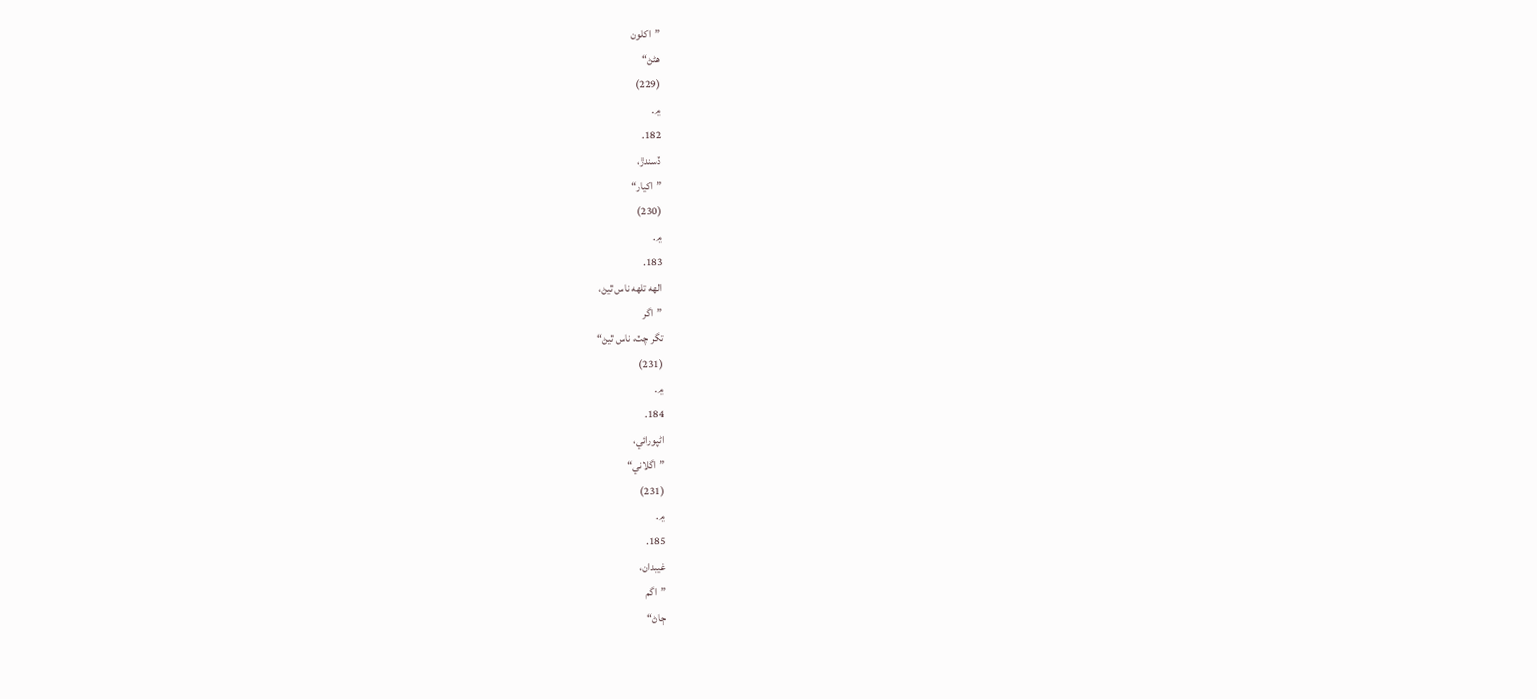”اکلون
هڻڻ“
(229)
۾.
182.
ڏسندڙ،
”اکيار“
(230)
۾.
183.
الهه تلهه ناس ٿيڻ،
”اگر
تگر چٽ، ناس ٿيڻ“
(231)
۾.
184.
اڻپورائي،
”اگلاني“
(231)
۾.
185.
غيبدان،
”اگم
ڄاڻ“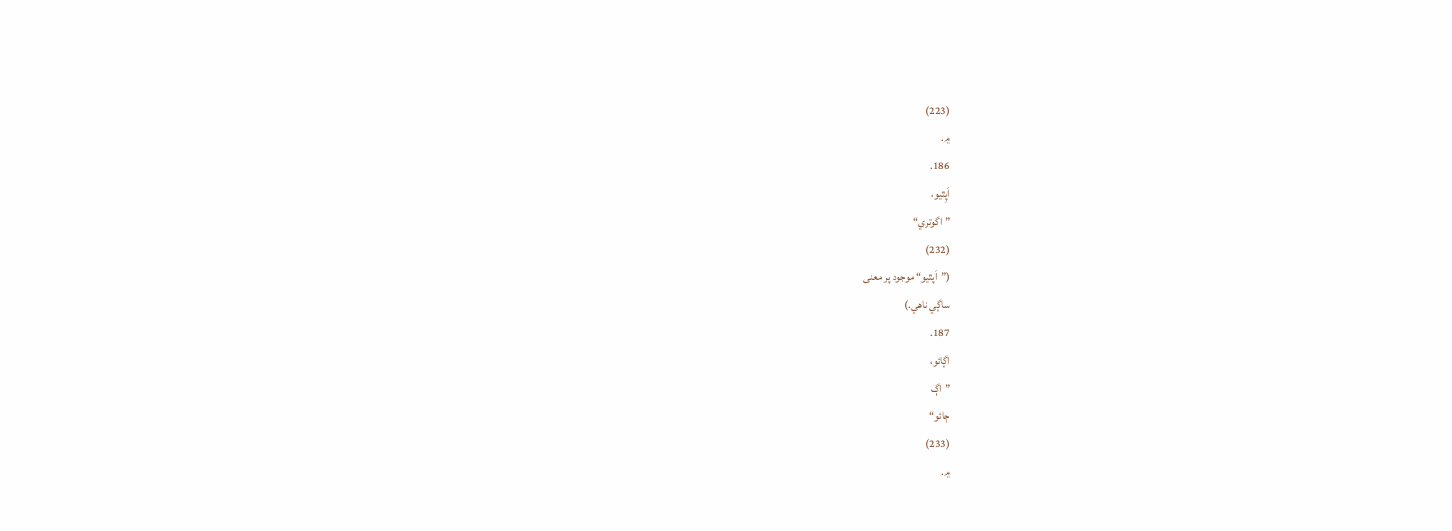(223)
۾.
186.
اَپِٿيو،
”اگوتري“
(232)
(”اَپٿيو“ موجود پر معنى
ساڳي ناهي.)
187.
اڳائو،
”اڳ
ڄائو“
(233)
۾.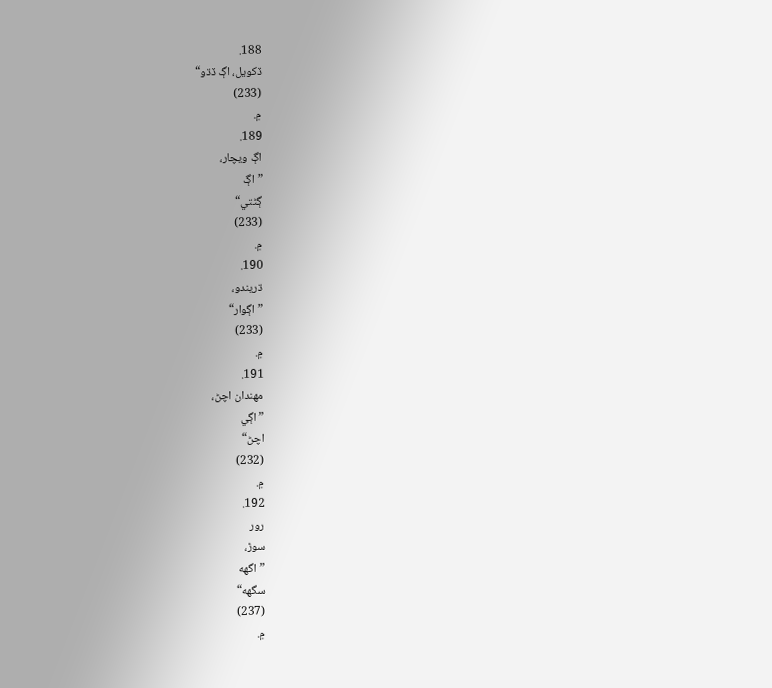188.
ڏکويل، اڳ ڏڌو“
(233)
۾.
189.
اڳ ويچار،
”اڳ
ڳڻتي“
(233)
۾.
190.
ڌريندو،
”اڳوار“
(233)
۾.
191.
مهندان اچڻ،
”اڳي
اچڻ“
(232)
۾.
192.
رور
سوڙ،
”اگهه
سگهه“
(237)
۾.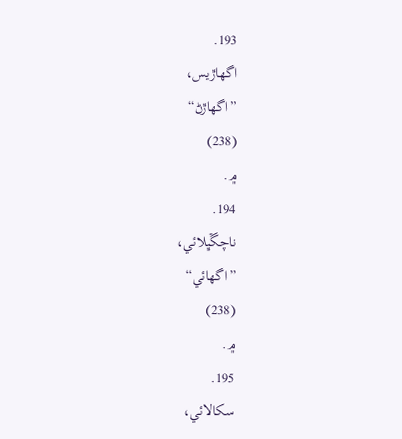193.
اگهاڙيس،
”اگهاڙڻ“
(238)
۾.
194.
ناچڱڀلائي،
”اگهائي“
(238)
۾.
195.
سکالائي،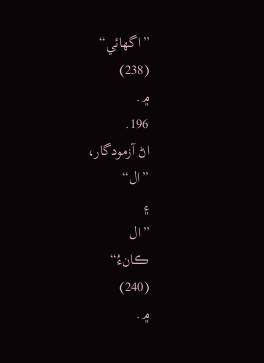”اگهائي“
(238)
۾.
196.
اڻ آزمودگار،
”ال“
۽
”ال
ڪانءُ“
(240)
۾.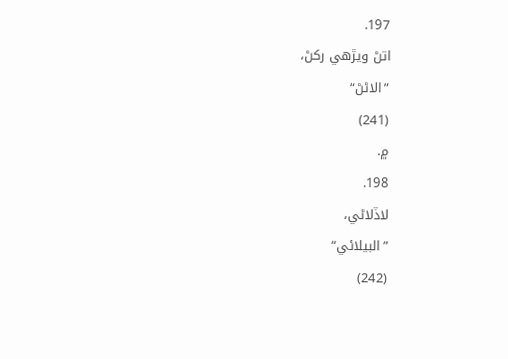197.
اتڻ ويڙهي رکڻ،
”الاڻڻ“
(241)
۾.
198.
لاڏلاڻي،
”البيلائي“
(242)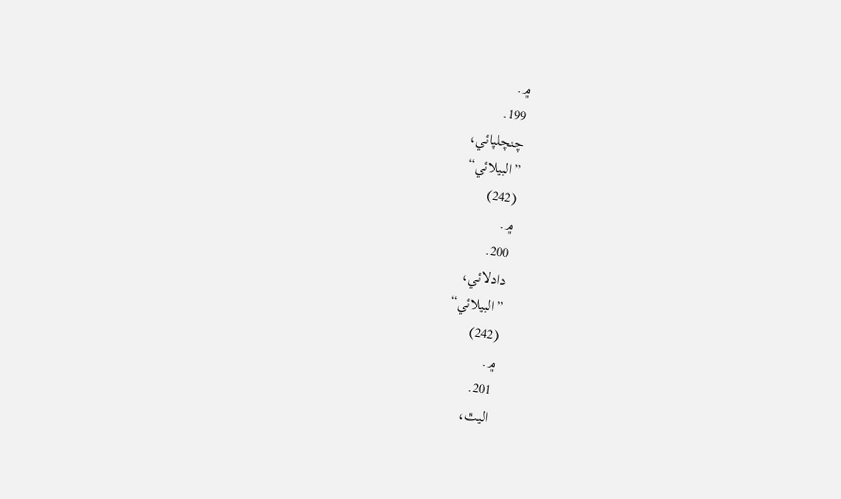۾.
199.
چنچلپائي،
”البيلائي“
(242)
۾.
200.
دادلائي،
”البيلائي“
(242)
۾.
201.
اليٿ،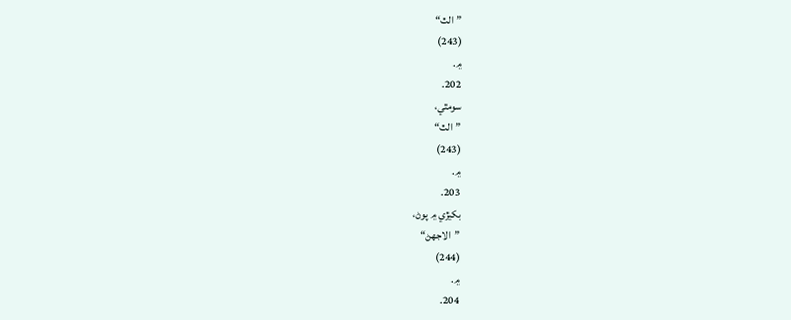”الٿ“
(243)
۾.
202.
سومٿي،
”الٿ“
(243)
۾.
203.
بکيڙي ۾ پوڻ،
”الاجهڻ“
(244)
۾.
204.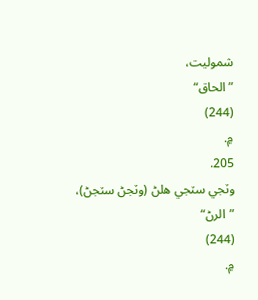شموليت،
”الحاق“
(244)
۾.
205.
وٽجي سٽجي هلڻ (وٽجڻ سٽجڻ)،
”الرڻ“
(244)
۾.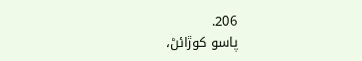206.
پاسو کوڙائڻ،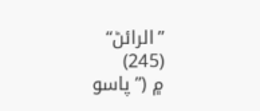”الرائڻ“
(245)
۾ (”پاسو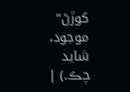کوڙڻ“ موجود، شايد چڪ.) |